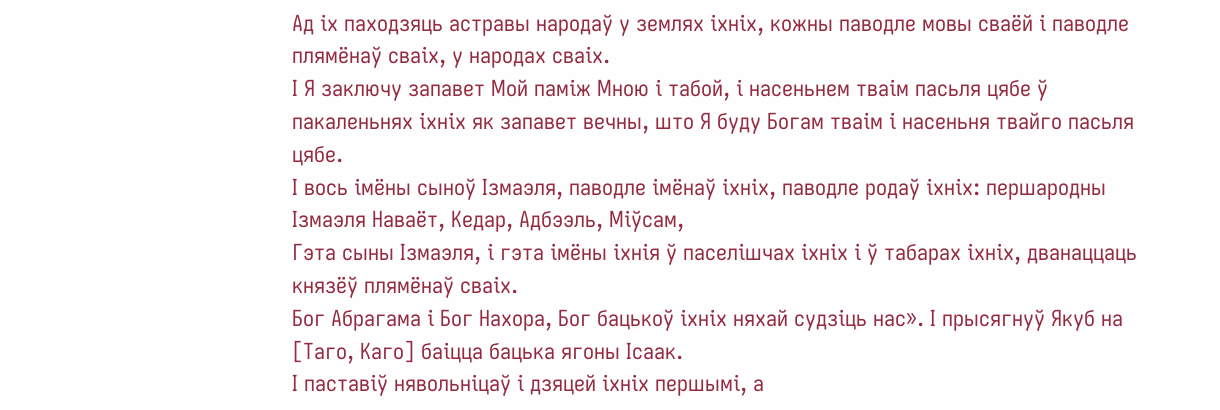Ад іх паходзяць астравы народаў у землях іхніх, кожны паводле мовы сваёй і паводле плямёнаў сваіх, у народах сваіх.
І Я заключу запавет Мой паміж Мною і табой, і насеньнем тваім пасьля цябе ў пакаленьнях іхніх як запавет вечны, што Я буду Богам тваім і насеньня твайго пасьля цябе.
І вось імёны сыноў Ізмаэля, паводле імёнаў іхніх, паводле родаў іхніх: першародны Ізмаэля Наваёт, Кедар, Адбээль, Міўсам,
Гэта сыны Ізмаэля, і гэта імёны іхнія ў паселішчах іхніх і ў табарах іхніх, дванаццаць князёў плямёнаў сваіх.
Бог Абрагама і Бог Нахора, Бог бацькоў іхніх няхай судзіць нас». І прысягнуў Якуб на [Таго, Каго] баіцца бацька ягоны Ісаак.
І паставіў нявольніцаў і дзяцей іхніх першымі, а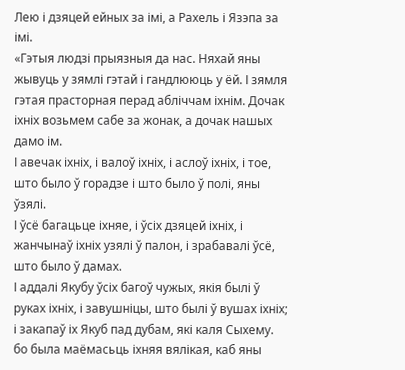Лею і дзяцей ейных за імі, а Рахель і Язэпа за імі.
«Гэтыя людзі прыязныя да нас. Няхай яны жывуць у зямлі гэтай і гандлююць у ёй. І зямля гэтая прасторная перад абліччам іхнім. Дочак іхніх возьмем сабе за жонак, а дочак нашых дамо ім.
І авечак іхніх, і валоў іхніх, і аслоў іхніх, і тое, што было ў горадзе і што было ў полі, яны ўзялі.
І ўсё багацьце іхняе, і ўсіх дзяцей іхніх, і жанчынаў іхніх узялі ў палон, і зрабавалі ўсё, што было ў дамах.
І аддалі Якубу ўсіх багоў чужых, якія былі ў руках іхніх, і завушніцы, што былі ў вушах іхніх; і закапаў іх Якуб пад дубам, які каля Сыхему.
бо была маёмасьць іхняя вялікая, каб яны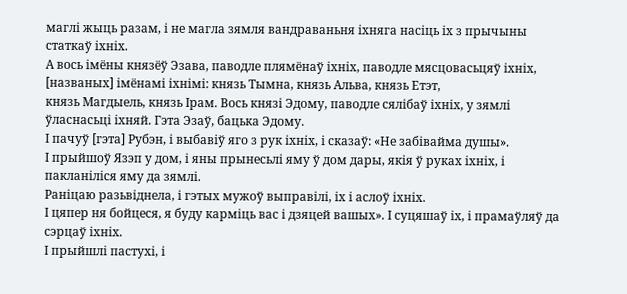маглі жыць разам, і не магла зямля вандраваньня іхняга насіць іх з прычыны статкаў іхніх.
А вось імёны князёў Эзава, паводле плямёнаў іхніх, паводле мясцовасьцяў іхніх, [названых] імёнамі іхнімі: князь Тымна, князь Альва, князь Етэт,
князь Магдыель, князь Ірам. Вось князі Эдому, паводле сялібаў іхніх, у зямлі ўласнасьці іхняй. Гэта Эзаў, бацька Эдому.
І пачуў [гэта] Рубэн, і выбавіў яго з рук іхніх, і сказаў: «Не забівайма душы».
І прыйшоў Язэп у дом, і яны прынесьлі яму ў дом дары, якія ў руках іхніх, і пакланіліся яму да зямлі.
Раніцаю разьвіднела, і гэтых мужоў выправілі, іх і аслоў іхніх.
І цяпер ня бойцеся, я буду карміць вас і дзяцей вашых». І суцяшаў іх, і прамаўляў да сэрцаў іхніх.
І прыйшлі пастухі, і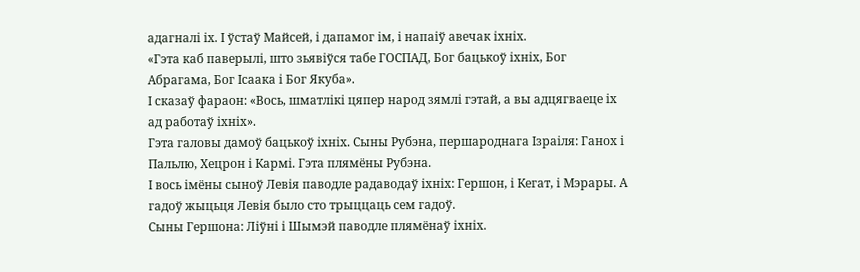адагналі іх. І ўстаў Майсей, і дапамог ім, і напаіў авечак іхніх.
«Гэта каб паверылі, што зьявіўся табе ГОСПАД, Бог бацькоў іхніх, Бог Абрагама, Бог Ісаака і Бог Якуба».
І сказаў фараон: «Вось, шматлікі цяпер народ зямлі гэтай, а вы адцягваеце іх ад работаў іхніх».
Гэта галовы дамоў бацькоў іхніх. Сыны Рубэна, першароднага Ізраіля: Ганох і Пальлю, Хецрон і Кармі. Гэта плямёны Рубэна.
І вось імёны сыноў Левія паводле радаводаў іхніх: Гершон, і Кегат, і Мэрары. А гадоў жыцьця Левія было сто трыццаць сем гадоў.
Сыны Гершона: Ліўні і Шымэй паводле плямёнаў іхніх.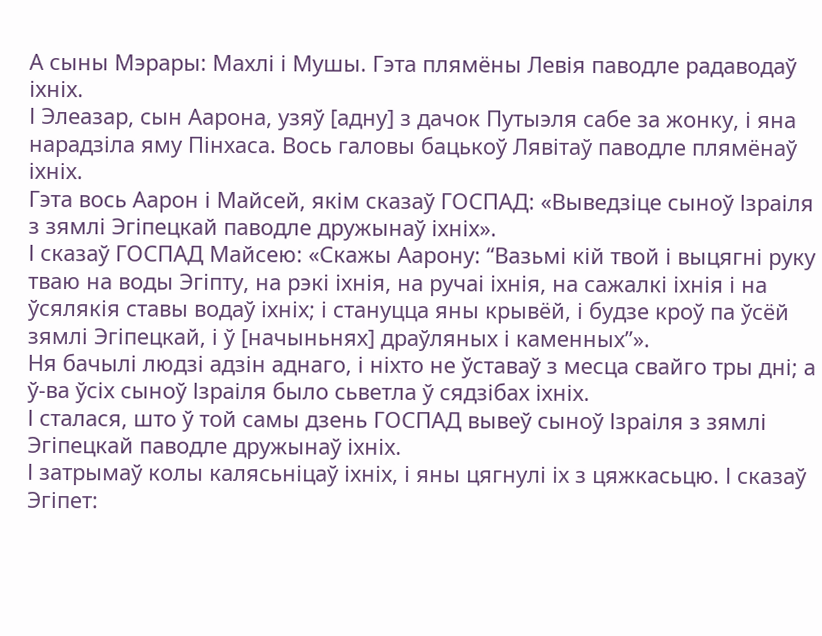А сыны Мэрары: Махлі і Мушы. Гэта плямёны Левія паводле радаводаў іхніх.
І Элеазар, сын Аарона, узяў [адну] з дачок Путыэля сабе за жонку, і яна нарадзіла яму Пінхаса. Вось галовы бацькоў Лявітаў паводле плямёнаў іхніх.
Гэта вось Аарон і Майсей, якім сказаў ГОСПАД: «Выведзіце сыноў Ізраіля з зямлі Эгіпецкай паводле дружынаў іхніх».
І сказаў ГОСПАД Майсею: «Скажы Аарону: “Вазьмі кій твой і выцягні руку тваю на воды Эгіпту, на рэкі іхнія, на ручаі іхнія, на сажалкі іхнія і на ўсялякія ставы водаў іхніх; і стануцца яны крывёй, і будзе кроў па ўсёй зямлі Эгіпецкай, і ў [начыньнях] драўляных і каменных”».
Ня бачылі людзі адзін аднаго, і ніхто не ўставаў з месца свайго тры дні; а ў-ва ўсіх сыноў Ізраіля было сьветла ў сядзібах іхніх.
І сталася, што ў той самы дзень ГОСПАД вывеў сыноў Ізраіля з зямлі Эгіпецкай паводле дружынаў іхніх.
І затрымаў колы калясьніцаў іхніх, і яны цягнулі іх з цяжкасьцю. І сказаў Эгіпет: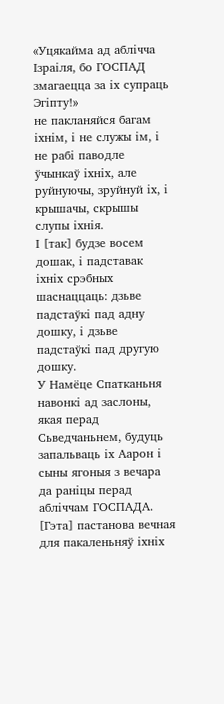«Уцякайма ад аблічча Ізраіля, бо ГОСПАД змагаецца за іх супраць Эгіпту!»
не пакланяйся багам іхнім, і не служы ім, і не рабі паводле ўчынкаў іхніх, але руйнуючы, зруйнуй іх, і крышачы, скрышы слупы іхнія.
І [так] будзе восем дошак, і падставак іхніх срэбных шаснаццаць: дзьве падстаўкі пад адну дошку, і дзьве падстаўкі пад другую дошку.
У Намёце Спатканьня навонкі ад заслоны, якая перад Сьведчаньнем, будуць запальваць іх Аарон і сыны ягоныя з вечара да раніцы перад абліччам ГОСПАДА. [Гэта] пастанова вечная для пакаленьняў іхніх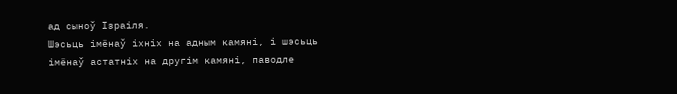ад сыноў Ізраіля.
Шэсьць імёнаў іхніх на адным камяні, і шэсьць імёнаў астатніх на другім камяні, паводле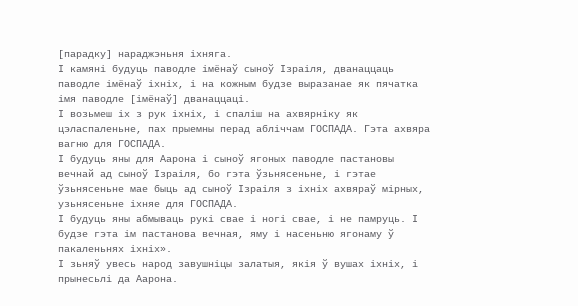[парадку] нараджэньня іхняга.
І камяні будуць паводле імёнаў сыноў Ізраіля, дванаццаць паводле імёнаў іхніх, і на кожным будзе выразанае як пячатка імя паводле [імёнаў] дванаццаці.
І возьмеш іх з рук іхніх, і спаліш на ахвярніку як цэласпаленьне, пах прыемны перад абліччам ГОСПАДА. Гэта ахвяра вагню для ГОСПАДА.
І будуць яны для Аарона і сыноў ягоных паводле пастановы вечнай ад сыноў Ізраіля, бо гэта ўзьнясеньне, і гэтае ўзьнясеньне мае быць ад сыноў Ізраіля з іхніх ахвяраў мірных, узьнясеньне іхняе для ГОСПАДА.
І будуць яны абмываць рукі свае і ногі свае, і не памруць. І будзе гэта ім пастанова вечная, яму і насеньню ягонаму ў пакаленьнях іхніх».
І зьняў увесь народ завушніцы залатыя, якія ў вушах іхніх, і прынесьлі да Аарона.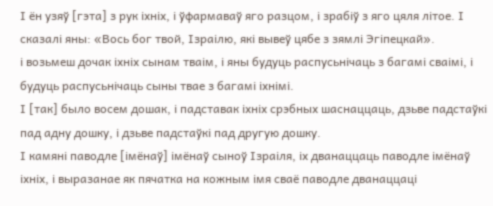І ён узяў [гэта] з рук іхніх, і ўфармаваў яго разцом, і зрабіў з яго цяля літое. І сказалі яны: «Вось бог твой, Ізраілю, які вывеў цябе з зямлі Эгіпецкай».
і возьмеш дочак іхніх сынам тваім, і яны будуць распусьнічаць з багамі сваімі, і будуць распусьнічаць сыны твае з багамі іхнімі.
І [так] было восем дошак, і падставак іхніх срэбных шаснаццаць, дзьве падстаўкі пад адну дошку, і дзьве падстаўкі пад другую дошку.
І камяні паводле [імёнаў] імёнаў сыноў Ізраіля, іх дванаццаць паводле імёнаў іхніх, і выразанае як пячатка на кожным імя сваё паводле дванаццаці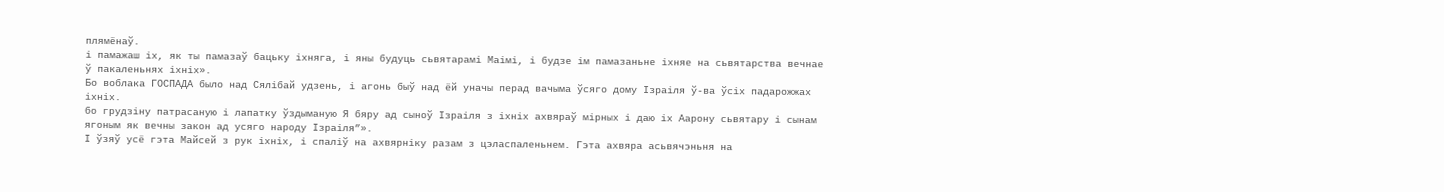плямёнаў.
і памажаш іх, як ты памазаў бацьку іхняга, і яны будуць сьвятарамі Маімі, і будзе ім памазаньне іхняе на сьвятарства вечнае ў пакаленьнях іхніх».
Бо воблака ГОСПАДА было над Сялібай удзень, і агонь быў над ёй уначы перад вачыма ўсяго дому Ізраіля ў-ва ўсіх падарожжах іхніх.
бо грудзіну патрасаную і лапатку ўздыманую Я бяру ад сыноў Ізраіля з іхніх ахвяраў мірных і даю іх Аарону сьвятару і сынам ягоным як вечны закон ад усяго народу Ізраіля”».
І ўзяў усё гэта Майсей з рук іхніх, і спаліў на ахвярніку разам з цэласпаленьнем. Гэта ахвяра асьвячэньня на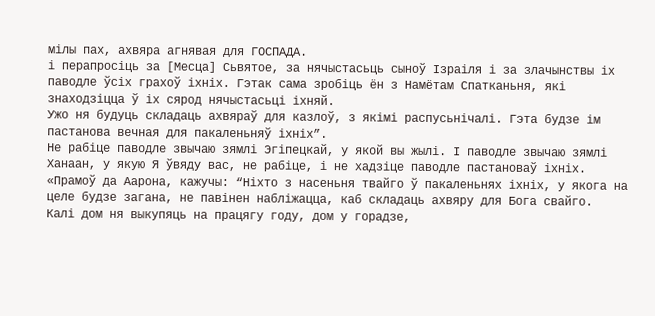мілы пах, ахвяра агнявая для ГОСПАДА.
і перапросіць за [Месца] Сьвятое, за нячыстасьць сыноў Ізраіля і за злачынствы іх паводле ўсіх грахоў іхніх. Гэтак сама зробіць ён з Намётам Спатканьня, які знаходзіцца ў іх сярод нячыстасьці іхняй.
Ужо ня будуць складаць ахвяраў для казлоў, з якімі распусьнічалі. Гэта будзе ім пастанова вечная для пакаленьняў іхніх”.
Не рабіце паводле звычаю зямлі Эгіпецкай, у якой вы жылі. І паводле звычаю зямлі Ханаан, у якую Я ўвяду вас, не рабіце, і не хадзіце паводле пастановаў іхніх.
«Прамоў да Аарона, кажучы: “Ніхто з насеньня твайго ў пакаленьнях іхніх, у якога на целе будзе загана, не павінен набліжацца, каб складаць ахвяру для Бога свайго.
Калі дом ня выкупяць на працягу году, дом у горадзе,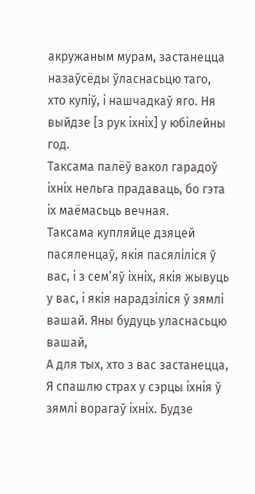акружаным мурам, застанецца назаўсёды ўласнасьцю таго, хто купіў, і нашчадкаў яго. Ня выйдзе [з рук іхніх] у юбілейны год.
Таксама палёў вакол гарадоў іхніх нельга прадаваць, бо гэта іх маёмасьць вечная.
Таксама купляйце дзяцей пасяленцаў, якія пасяліліся ў вас, і з сем’яў іхніх, якія жывуць у вас, і якія нарадзіліся ў зямлі вашай. Яны будуць уласнасьцю вашай,
А для тых, хто з вас застанецца, Я спашлю страх у сэрцы іхнія ў зямлі ворагаў іхніх. Будзе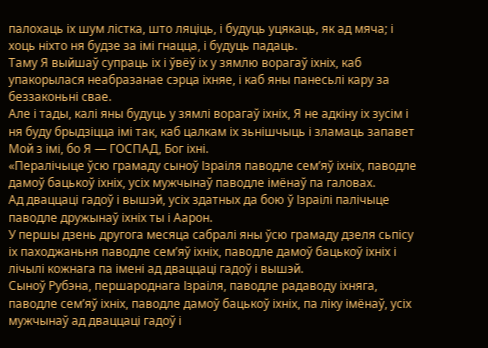палохаць іх шум лістка, што ляціць, і будуць уцякаць, як ад мяча; і хоць ніхто ня будзе за імі гнацца, і будуць падаць.
Таму Я выйшаў супраць іх і ўвёў іх у зямлю ворагаў іхніх, каб упакорылася неабразанае сэрца іхняе, і каб яны панесьлі кару за беззаконьні свае.
Але і тады, калі яны будуць у зямлі ворагаў іхніх, Я не адкіну іх зусім і ня буду брыдзіцца імі так, каб цалкам іх зьнішчыць і зламаць запавет Мой з імі, бо Я — ГОСПАД, Бог іхні.
«Пералічыце ўсю грамаду сыноў Ізраіля паводле сем’яў іхніх, паводле дамоў бацькоў іхніх, усіх мужчынаў паводле імёнаў па галовах.
Ад дваццаці гадоў і вышэй, усіх здатных да бою ў Ізраілі палічыце паводле дружынаў іхніх ты і Аарон.
У першы дзень другога месяца сабралі яны ўсю грамаду дзеля сьпісу іх паходжаньня паводле сем’яў іхніх, паводле дамоў бацькоў іхніх і лічылі кожнага па імені ад дваццаці гадоў і вышэй.
Сыноў Рубэна, першароднага Ізраіля, паводле радаводу іхняга, паводле сем’яў іхніх, паводле дамоў бацькоў іхніх, па ліку імёнаў, усіх мужчынаў ад дваццаці гадоў і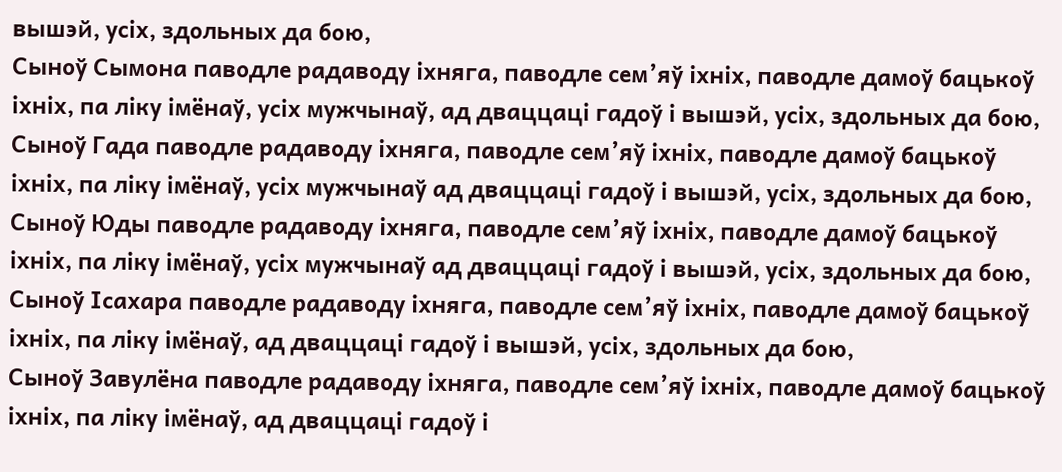вышэй, усіх, здольных да бою,
Сыноў Сымона паводле радаводу іхняга, паводле сем’яў іхніх, паводле дамоў бацькоў іхніх, па ліку імёнаў, усіх мужчынаў, ад дваццаці гадоў і вышэй, усіх, здольных да бою,
Сыноў Гада паводле радаводу іхняга, паводле сем’яў іхніх, паводле дамоў бацькоў іхніх, па ліку імёнаў, усіх мужчынаў ад дваццаці гадоў і вышэй, усіх, здольных да бою,
Сыноў Юды паводле радаводу іхняга, паводле сем’яў іхніх, паводле дамоў бацькоў іхніх, па ліку імёнаў, усіх мужчынаў ад дваццаці гадоў і вышэй, усіх, здольных да бою,
Сыноў Ісахара паводле радаводу іхняга, паводле сем’яў іхніх, паводле дамоў бацькоў іхніх, па ліку імёнаў, ад дваццаці гадоў і вышэй, усіх, здольных да бою,
Сыноў Завулёна паводле радаводу іхняга, паводле сем’яў іхніх, паводле дамоў бацькоў іхніх, па ліку імёнаў, ад дваццаці гадоў і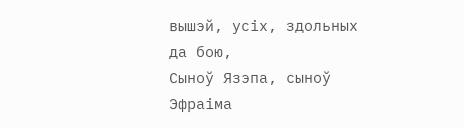вышэй, усіх, здольных да бою,
Сыноў Язэпа, сыноў Эфраіма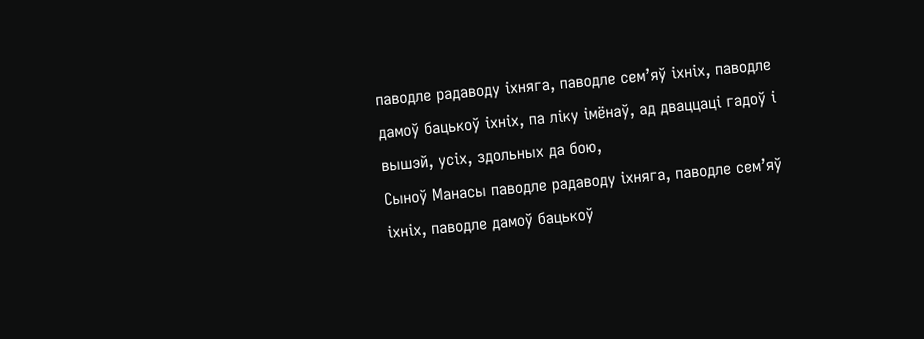паводле радаводу іхняга, паводле сем’яў іхніх, паводле дамоў бацькоў іхніх, па ліку імёнаў, ад дваццаці гадоў і вышэй, усіх, здольных да бою,
Сыноў Манасы паводле радаводу іхняга, паводле сем’яў іхніх, паводле дамоў бацькоў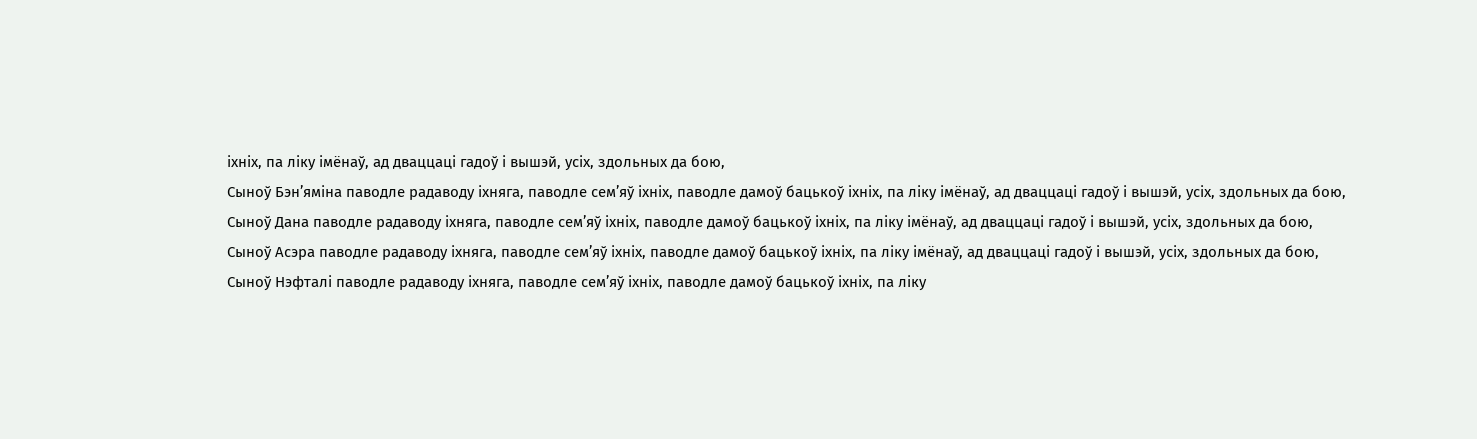іхніх, па ліку імёнаў, ад дваццаці гадоў і вышэй, усіх, здольных да бою,
Сыноў Бэн’яміна паводле радаводу іхняга, паводле сем’яў іхніх, паводле дамоў бацькоў іхніх, па ліку імёнаў, ад дваццаці гадоў і вышэй, усіх, здольных да бою,
Сыноў Дана паводле радаводу іхняга, паводле сем’яў іхніх, паводле дамоў бацькоў іхніх, па ліку імёнаў, ад дваццаці гадоў і вышэй, усіх, здольных да бою,
Сыноў Асэра паводле радаводу іхняга, паводле сем’яў іхніх, паводле дамоў бацькоў іхніх, па ліку імёнаў, ад дваццаці гадоў і вышэй, усіх, здольных да бою,
Сыноў Нэфталі паводле радаводу іхняга, паводле сем’яў іхніх, паводле дамоў бацькоў іхніх, па ліку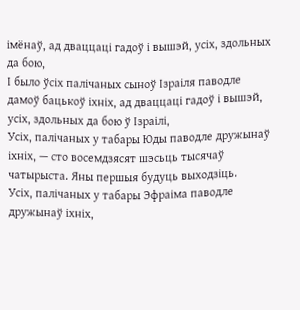імёнаў, ад дваццаці гадоў і вышэй, усіх, здольных да бою,
І было ўсіх палічаных сыноў Ізраіля паводле дамоў бацькоў іхніх, ад дваццаці гадоў і вышэй, усіх, здольных да бою ў Ізраілі,
Усіх, палічаных у табары Юды паводле дружынаў іхніх, — сто восемдзясят шэсьць тысячаў чатырыста. Яны першыя будуць выходзіць.
Усіх, палічаных у табары Эфраіма паводле дружынаў іхніх,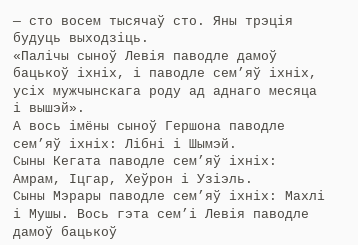— сто восем тысячаў сто. Яны трэція будуць выходзіць.
«Палічы сыноў Левія паводле дамоў бацькоў іхніх, і паводле сем’яў іхніх, усіх мужчынскага роду ад аднаго месяца і вышэй».
А вось імёны сыноў Гершона паводле сем’яў іхніх: Лібні і Шымэй.
Сыны Кегата паводле сем’яў іхніх: Амрам, Іцгар, Хеўрон і Узіэль.
Сыны Мэрары паводле сем’яў іхніх: Махлі і Мушы. Вось гэта сем’і Левія паводле дамоў бацькоў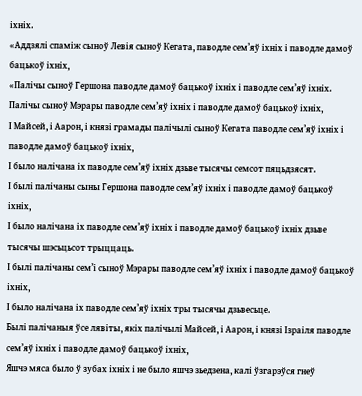іхніх.
«Аддзялі спаміж сыноў Левія сыноў Кегата, паводле сем’яў іхніх і паводле дамоў бацькоў іхніх,
«Палічы сыноў Гершона паводле дамоў бацькоў іхніх і паводле сем’яў іхніх.
Палічы сыноў Мэрары паводле сем’яў іхніх і паводле дамоў бацькоў іхніх,
І Майсей, і Аарон, і князі грамады палічылі сыноў Кегата паводле сем’яў іхніх і паводле дамоў бацькоў іхніх,
І было налічана іх паводле сем’яў іхніх дзьве тысячы семсот пяцьдзясят.
І былі палічаны сыны Гершона паводле сем’яў іхніх і паводле дамоў бацькоў іхніх,
І было налічана іх паводле сем’яў іхніх і паводле дамоў бацькоў іхніх дзьве тысячы шэсьцьсот трыццаць.
І былі палічаны сем’і сыноў Мэрары паводле сем’яў іхніх і паводле дамоў бацькоў іхніх,
І было налічана іх паводле сем’яў іхніх тры тысячы дзьвесьце.
Былі палічаныя ўсе лявіты, якіх палічылі Майсей, і Аарон, і князі Ізраіля паводле сем’яў іхніх і паводле дамоў бацькоў іхніх,
Яшчэ мяса было ў зубах іхніх і не было яшчэ зьедзена, калі ўзгарэўся гнеў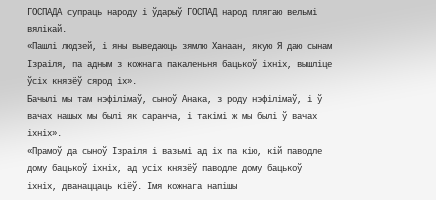ГОСПАДА супраць народу і ўдарыў ГОСПАД народ плягаю вельмі вялікай.
«Пашлі людзей, і яны выведаюць зямлю Ханаан, якую Я даю сынам Ізраіля, па адным з кожнага пакаленьня бацькоў іхніх, вышліце ўсіх князёў сярод іх».
Бачылі мы там нэфілімаў, сыноў Анака, з роду нэфілімаў, і ў вачах нашых мы былі як саранча, і такімі ж мы былі ў вачах іхніх».
«Прамоў да сыноў Ізраіля і вазьмі ад іх па кію, кій паводле дому бацькоў іхніх, ад усіх князёў паводле дому бацькоў іхніх, дванаццаць кіёў. Імя кожнага напішы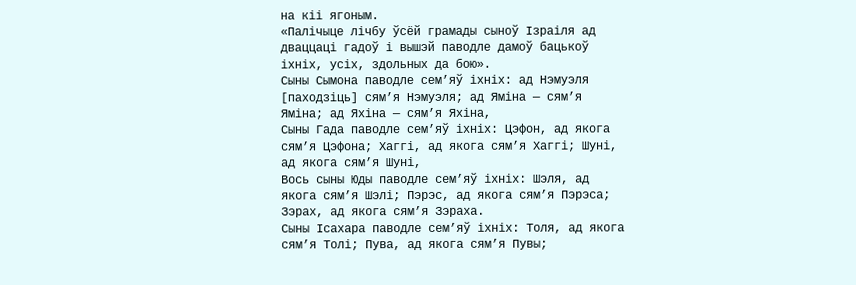на кіі ягоным.
«Палічыце лічбу ўсёй грамады сыноў Ізраіля ад дваццаці гадоў і вышэй паводле дамоў бацькоў іхніх, усіх, здольных да бою».
Сыны Сымона паводле сем’яў іхніх: ад Нэмуэля [паходзіць] сям’я Нэмуэля; ад Яміна — сям’я Яміна; ад Яхіна — сям’я Яхіна,
Сыны Гада паводле сем’яў іхніх: Цэфон, ад якога сям’я Цэфона; Хаггі, ад якога сям’я Хаггі; Шуні, ад якога сям’я Шуні,
Вось сыны Юды паводле сем’яў іхніх: Шэля, ад якога сям’я Шэлі; Пэрэс, ад якога сям’я Пэрэса; Зэрах, ад якога сям’я Зэраха.
Сыны Ісахара паводле сем’яў іхніх: Толя, ад якога сям’я Толі; Пува, ад якога сям’я Пувы;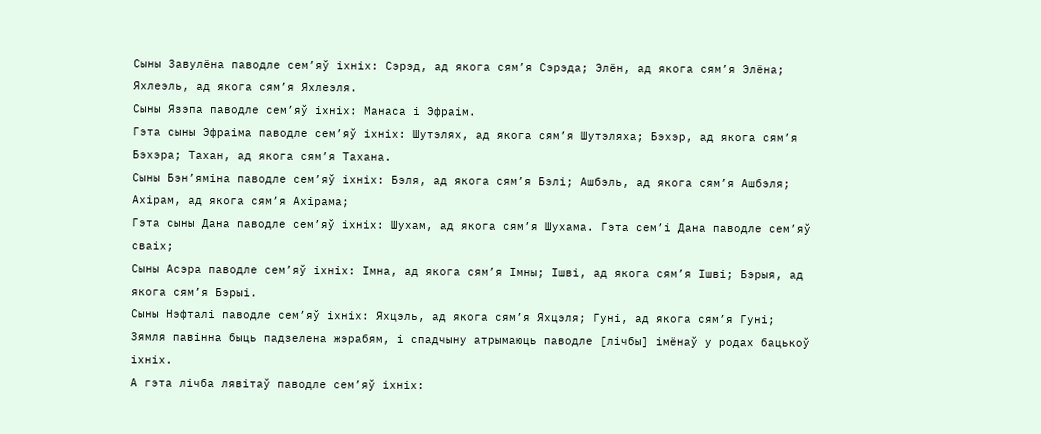Сыны Завулёна паводле сем’яў іхніх: Сэрэд, ад якога сям’я Сэрэда; Элён, ад якога сям’я Элёна; Яхлеэль, ад якога сям’я Яхлеэля.
Сыны Язэпа паводле сем’яў іхніх: Манаса і Эфраім.
Гэта сыны Эфраіма паводле сем’яў іхніх: Шутэлях, ад якога сям’я Шутэляха; Бэхэр, ад якога сям’я Бэхэра; Тахан, ад якога сям’я Тахана.
Сыны Бэн’яміна паводле сем’яў іхніх: Бэля, ад якога сям’я Бэлі; Ашбэль, ад якога сям’я Ашбэля; Ахірам, ад якога сям’я Ахірама;
Гэта сыны Дана паводле сем’яў іхніх: Шухам, ад якога сям’я Шухама. Гэта сем’і Дана паводле сем’яў сваіх;
Сыны Асэра паводле сем’яў іхніх: Імна, ад якога сям’я Імны; Ішві, ад якога сям’я Ішві; Бэрыя, ад якога сям’я Бэрыі.
Сыны Нэфталі паводле сем’яў іхніх: Яхцэль, ад якога сям’я Яхцэля; Гуні, ад якога сям’я Гуні;
Зямля павінна быць падзелена жэрабям, і спадчыну атрымаюць паводле [лічбы] імёнаў у родах бацькоў іхніх.
А гэта лічба лявітаў паводле сем’яў іхніх: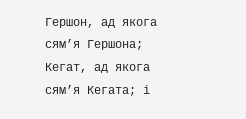Гершон, ад якога сям’я Гершона; Кегат, ад якога сям’я Кегата; і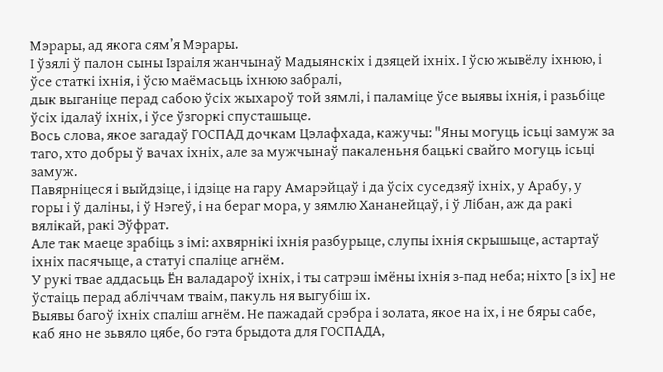Мэрары, ад якога сям’я Мэрары.
І ўзялі ў палон сыны Ізраіля жанчынаў Мадыянскіх і дзяцей іхніх. І ўсю жывёлу іхнюю, і ўсе статкі іхнія, і ўсю маёмасьць іхнюю забралі,
дык выганіце перад сабою ўсіх жыхароў той зямлі, і паламіце ўсе выявы іхнія, і разьбіце ўсіх ідалаў іхніх, і ўсе ўзгоркі спусташыце.
Вось слова, якое загадаў ГОСПАД дочкам Цэлафхада, кажучы: "Яны могуць ісьці замуж за таго, хто добры ў вачах іхніх, але за мужчынаў пакаленьня бацькі свайго могуць ісьці замуж.
Павярніцеся і выйдзіце, і ідзіце на гару Амарэйцаў і да ўсіх суседзяў іхніх, у Арабу, у горы і ў даліны, і ў Нэгеў, і на бераг мора, у зямлю Хананейцаў, і ў Лібан, аж да ракі вялікай, ракі Эўфрат.
Але так маеце зрабіць з імі: ахвярнікі іхнія разбурыце, слупы іхнія скрышыце, астартаў іхніх пасячыце, а статуі спаліце агнём.
У рукі твае аддасьць Ён валадароў іхніх, і ты сатрэш імёны іхнія з-пад неба; ніхто [з іх] не ўстаіць перад абліччам тваім, пакуль ня выгубіш іх.
Выявы багоў іхніх спаліш агнём. Не пажадай срэбра і золата, якое на іх, і не бяры сабе, каб яно не зьвяло цябе, бо гэта брыдота для ГОСПАДА,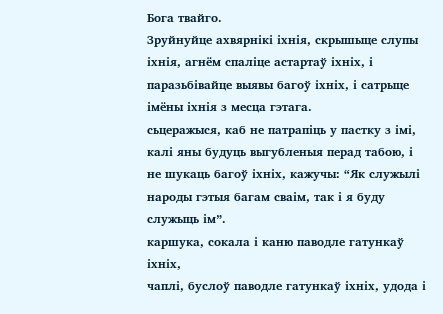Бога твайго.
Зруйнуйце ахвярнікі іхнія, скрышыце слупы іхнія, агнём спаліце астартаў іхніх, і паразьбівайце выявы багоў іхніх, і сатрыце імёны іхнія з месца гэтага.
сьцеражыся, каб не патрапіць у пастку з імі, калі яны будуць выгубленыя перад табою, і не шукаць багоў іхніх, кажучы: “Як служылі народы гэтыя багам сваім, так і я буду служыць ім”.
каршука, сокала і каню паводле гатункаў іхніх,
чаплі, буслоў паводле гатункаў іхніх, удода і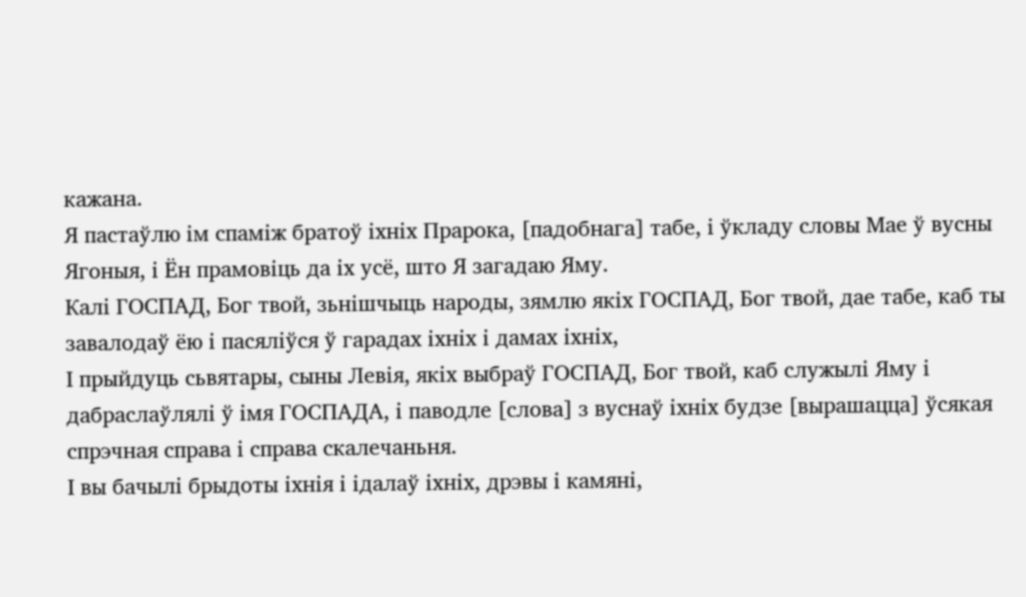кажана.
Я пастаўлю ім спаміж братоў іхніх Прарока, [падобнага] табе, і ўкладу словы Мае ў вусны Ягоныя, і Ён прамовіць да іх усё, што Я загадаю Яму.
Калі ГОСПАД, Бог твой, зьнішчыць народы, зямлю якіх ГОСПАД, Бог твой, дае табе, каб ты завалодаў ёю і пасяліўся ў гарадах іхніх і дамах іхніх,
І прыйдуць сьвятары, сыны Левія, якіх выбраў ГОСПАД, Бог твой, каб служылі Яму і дабраслаўлялі ў імя ГОСПАДА, і паводле [слова] з вуснаў іхніх будзе [вырашацца] ўсякая спрэчная справа і справа скалечаньня.
І вы бачылі брыдоты іхнія і ідалаў іхніх, дрэвы і камяні,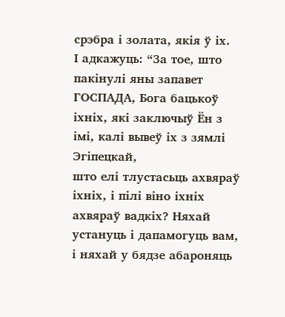срэбра і золата, якія ў іх.
І адкажуць: “За тое, што пакінулі яны запавет ГОСПАДА, Бога бацькоў іхніх, які заключыў Ён з імі, калі вывеў іх з зямлі Эгіпецкай,
што елі тлустасьць ахвяраў іхніх, і пілі віно іхніх ахвяраў вадкіх? Няхай устануць і дапамогуць вам, і няхай у бядзе абароняць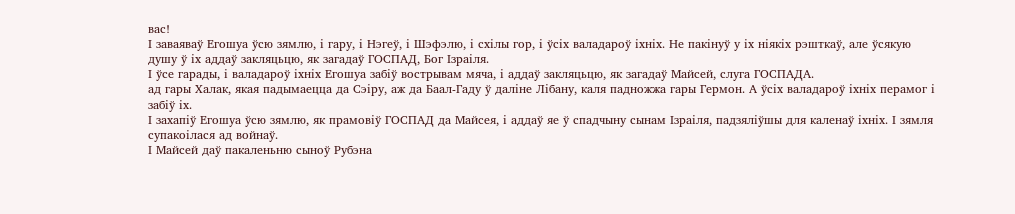вас!
І заваяваў Егошуа ўсю зямлю, і гару, і Нэгеў, і Шэфэлю, і схілы гор, і ўсіх валадароў іхніх. Не пакінуў у іх ніякіх рэшткаў, але ўсякую душу ў іх аддаў закляцьцю, як загадаў ГОСПАД, Бог Ізраіля.
І ўсе гарады, і валадароў іхніх Егошуа забіў вострывам мяча, і аддаў закляцьцю, як загадаў Майсей, слуга ГОСПАДА.
ад гары Халак, якая падымаецца да Сэіру, аж да Баал-Гаду ў даліне Лібану, каля падножжа гары Гермон. А ўсіх валадароў іхніх перамог і забіў іх.
І захапіў Егошуа ўсю зямлю, як прамовіў ГОСПАД да Майсея, і аддаў яе ў спадчыну сынам Ізраіля, падзяліўшы для каленаў іхніх. І зямля супакоілася ад войнаў.
І Майсей даў пакаленьню сыноў Рубэна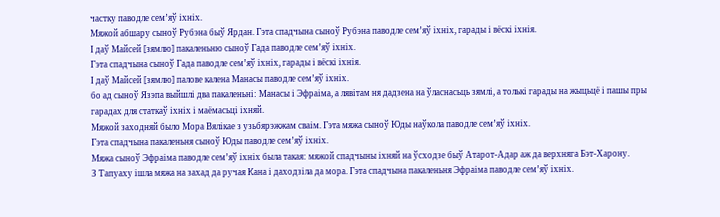частку паводле сем’яў іхніх.
Мяжой абшару сыноў Рубэна быў Ярдан. Гэта спадчына сыноў Рубэна паводле сем’яў іхніх, гарады і вёскі іхнія.
І даў Майсей [зямлю] пакаленьню сыноў Гада паводле сем’яў іхніх.
Гэта спадчына сыноў Гада паводле сем’яў іхніх, гарады і вёскі іхнія.
І даў Майсей [зямлю] палове калена Манасы паводле сем’яў іхніх.
бо ад сыноў Язэпа выйшлі два пакаленьні: Манасы і Эфраіма, а лявітам ня дадзена на ўласнасьць зямлі, а толькі гарады на жыцьцё і пашы пры гарадах для статкаў іхніх і маёмасьці іхняй.
Мяжой заходняй было Мора Вялікае з узьбярэжжам сваім. Гэта мяжа сыноў Юды наўкола паводле сем’яў іхніх.
Гэта спадчына пакаленьня сыноў Юды паводле сем’яў іхніх.
Мяжа сыноў Эфраіма паводле сем’яў іхніх была такая: мяжой спадчыны іхняй на ўсходзе быў Атарот-Адар аж да верхняга Бэт-Харону.
З Тапуаху ішла мяжа на захад да ручая Кана і даходзіла да мора. Гэта спадчына пакаленьня Эфраіма паводле сем’яў іхніх.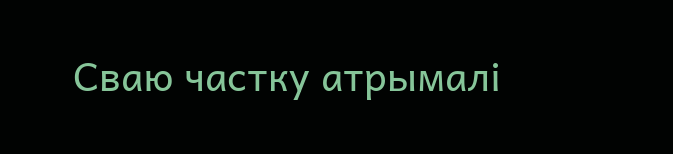Сваю частку атрымалі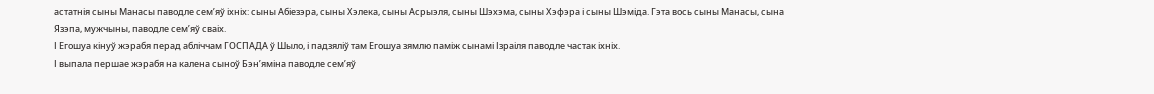астатнія сыны Манасы паводле сем’яў іхніх: сыны Абіезэра, сыны Хэлека, сыны Асрыэля, сыны Шэхэма, сыны Хэфэра і сыны Шэміда. Гэта вось сыны Манасы, сына Язэпа, мужчыны, паводле сем’яў сваіх.
І Егошуа кінуў жэрабя перад абліччам ГОСПАДА ў Шыло, і падзяліў там Егошуа зямлю паміж сынамі Ізраіля паводле частак іхніх.
І выпала першае жэрабя на калена сыноў Бэн’яміна паводле сем’яў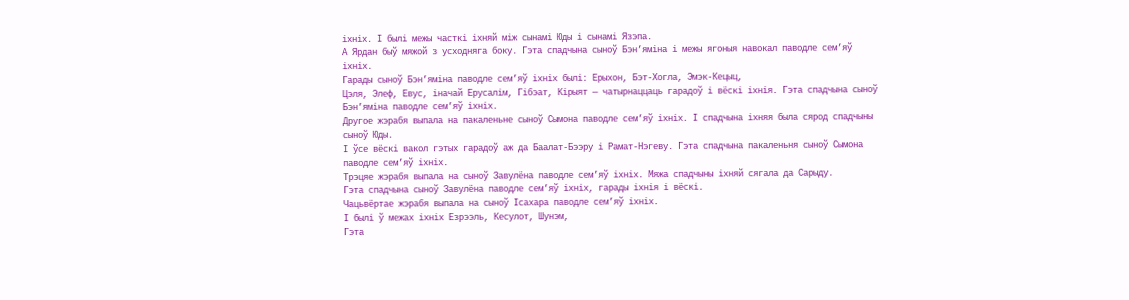іхніх. І былі межы часткі іхняй між сынамі Юды і сынамі Язэпа.
А Ярдан быў мяжой з усходняга боку. Гэта спадчына сыноў Бэн’яміна і межы ягоныя навокал паводле сем’яў іхніх.
Гарады сыноў Бэн’яміна паводле сем’яў іхніх былі: Ерыхон, Бэт-Хогла, Эмэк-Кецыц,
Цэля, Элеф, Евус, іначай Ерусалім, Гібэат, Кірыят — чатырнаццаць гарадоў і вёскі іхнія. Гэта спадчына сыноў Бэн’яміна паводле сем’яў іхніх.
Другое жэрабя выпала на пакаленьне сыноў Сымона паводле сем’яў іхніх. І спадчына іхняя была сярод спадчыны сыноў Юды.
І ўсе вёскі вакол гэтых гарадоў аж да Баалат-Бээру і Рамат-Нэгеву. Гэта спадчына пакаленьня сыноў Сымона паводле сем’яў іхніх.
Трэцяе жэрабя выпала на сыноў Завулёна паводле сем’яў іхніх. Мяжа спадчыны іхняй сягала да Сарыду.
Гэта спадчына сыноў Завулёна паводле сем’яў іхніх, гарады іхнія і вёскі.
Чацьвёртае жэрабя выпала на сыноў Ісахара паводле сем’яў іхніх.
І былі ў межах іхніх Езрээль, Кесулот, Шунэм,
Гэта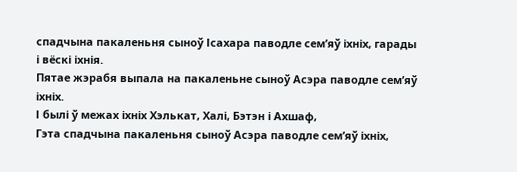спадчына пакаленьня сыноў Ісахара паводле сем’яў іхніх, гарады і вёскі іхнія.
Пятае жэрабя выпала на пакаленьне сыноў Асэра паводле сем’яў іхніх.
І былі ў межах іхніх Хэлькат, Халі, Бэтэн і Ахшаф,
Гэта спадчына пакаленьня сыноў Асэра паводле сем’яў іхніх,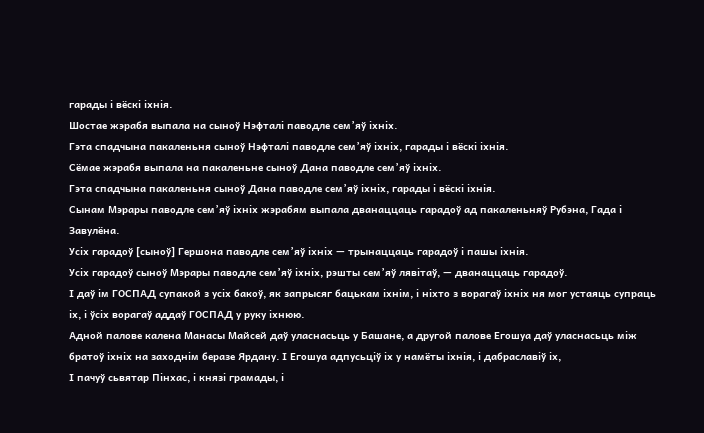гарады і вёскі іхнія.
Шостае жэрабя выпала на сыноў Нэфталі паводле сем’яў іхніх.
Гэта спадчына пакаленьня сыноў Нэфталі паводле сем’яў іхніх, гарады і вёскі іхнія.
Сёмае жэрабя выпала на пакаленьне сыноў Дана паводле сем’яў іхніх.
Гэта спадчына пакаленьня сыноў Дана паводле сем’яў іхніх, гарады і вёскі іхнія.
Сынам Мэрары паводле сем’яў іхніх жэрабям выпала дванаццаць гарадоў ад пакаленьняў Рубэна, Гада і Завулёна.
Усіх гарадоў [сыноў] Гершона паводле сем’яў іхніх — трынаццаць гарадоў і пашы іхнія.
Усіх гарадоў сыноў Мэрары паводле сем’яў іхніх, рэшты сем’яў лявітаў, — дванаццаць гарадоў.
І даў ім ГОСПАД супакой з усіх бакоў, як запрысяг бацькам іхнім, і ніхто з ворагаў іхніх ня мог устаяць супраць іх, і ўсіх ворагаў аддаў ГОСПАД у руку іхнюю.
Адной палове калена Манасы Майсей даў уласнасьць у Башане, а другой палове Егошуа даў уласнасьць між братоў іхніх на заходнім беразе Ярдану. І Егошуа адпусьціў іх у намёты іхнія, і дабраславіў іх,
І пачуў сьвятар Пінхас, і князі грамады, і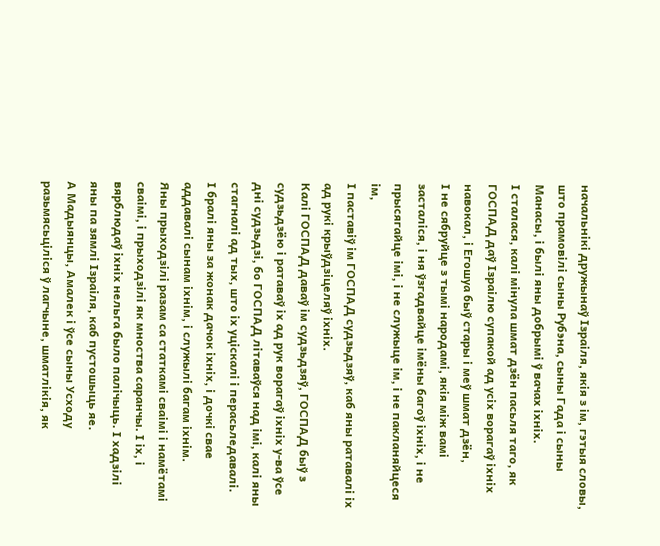начальнікі дружынаў Ізраіля, якія з ім, гэтыя словы, што прамовілі сыны Рубэна, сыны Гада і сыны Манасы, і былі яны добрымі ў вачах іхніх.
І сталася, калі мінула шмат дзён пасьля таго, як ГОСПАД даў Ізраілю супакой ад усіх ворагаў іхніх навокал, і Егошуа быў стары і меў шмат дзён,
І не сябруйце з тымі народамі, якія між вамі засталіся, і ня ўзгадвайце імёны багоў іхніх, і не прысягайце імі, і не служыце ім, і не пакланяйцеся ім,
І паставіў ім ГОСПАД судзьдзяў, каб яны ратавалі іх ад рукі крыўдзіцеляў іхніх.
Калі ГОСПАД даваў ім судзьдзяў, ГОСПАД быў з судзьдзёю і ратаваў іх ад рук ворагаў іхніх у-ва ўсе дні судзьдзі, бо ГОСПАД літаваўся над імі, калі яны стагналі ад тых, што іх уціскалі і перасьледавалі.
І бралі яны за жонак дачок іхніх, і дочкі свае аддавалі сынам іхнім, і служылі багам іхнім.
Яны прыходзілі разам са статкамі сваімі і намётамі сваімі, і прыходзілі як мноства саранчы. І іх, і вярблюдаў іхніх нельга было палічыць. І хадзілі яны па зямлі Ізраіля, каб пустошыць яе.
А Мадыянцы, Амалек і ўсе сыны Усходу разьмясьціліся ў лагчыне, шматлікія, як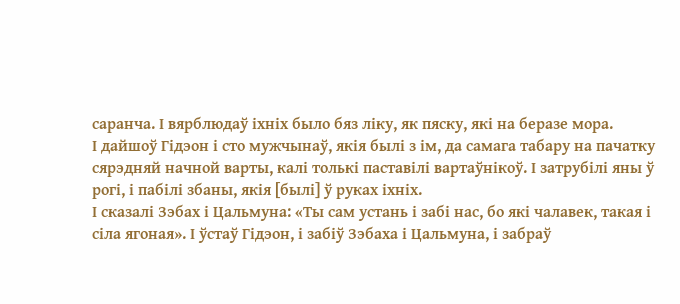саранча. І вярблюдаў іхніх было бяз ліку, як пяску, які на беразе мора.
І дайшоў Гідэон і сто мужчынаў, якія былі з ім, да самага табару на пачатку сярэдняй начной варты, калі толькі паставілі вартаўнікоў. І затрубілі яны ў рогі, і пабілі збаны, якія [былі] ў руках іхніх.
І сказалі Зэбах і Цальмуна: «Ты сам устань і забі нас, бо які чалавек, такая і сіла ягоная». І ўстаў Гідэон, і забіў Зэбаха і Цальмуна, і забраў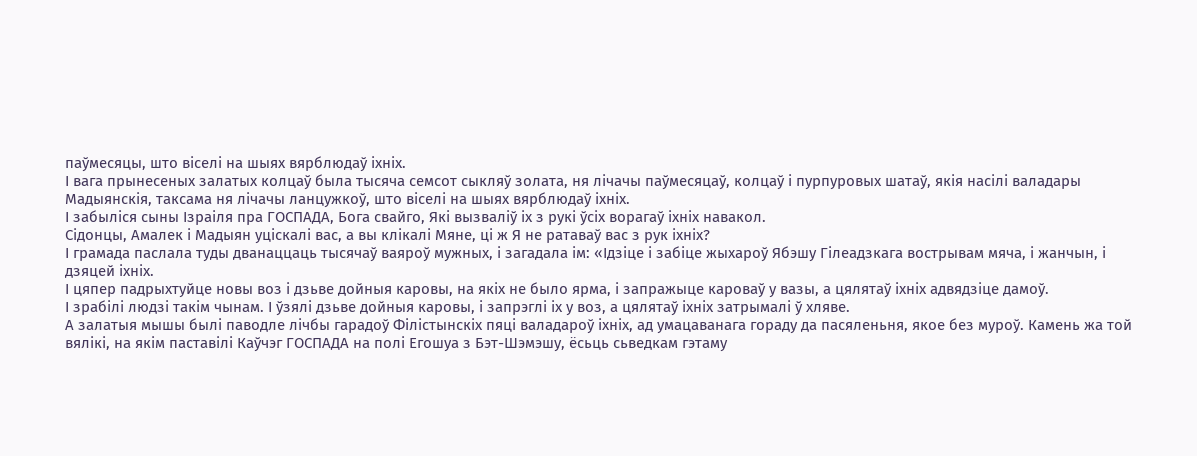паўмесяцы, што віселі на шыях вярблюдаў іхніх.
І вага прынесеных залатых колцаў была тысяча семсот сыкляў золата, ня лічачы паўмесяцаў, колцаў і пурпуровых шатаў, якія насілі валадары Мадыянскія, таксама ня лічачы ланцужкоў, што віселі на шыях вярблюдаў іхніх.
І забыліся сыны Ізраіля пра ГОСПАДА, Бога свайго, Які вызваліў іх з рукі ўсіх ворагаў іхніх навакол.
Сідонцы, Амалек і Мадыян уціскалі вас, а вы клікалі Мяне, ці ж Я не ратаваў вас з рук іхніх?
І грамада паслала туды дванаццаць тысячаў ваяроў мужных, і загадала ім: «Ідзіце і забіце жыхароў Ябэшу Гілеадзкага вострывам мяча, і жанчын, і дзяцей іхніх.
І цяпер падрыхтуйце новы воз і дзьве дойныя каровы, на якіх не было ярма, і запражыце кароваў у вазы, а цялятаў іхніх адвядзіце дамоў.
І зрабілі людзі такім чынам. І ўзялі дзьве дойныя каровы, і запрэглі іх у воз, а цялятаў іхніх затрымалі ў хляве.
А залатыя мышы былі паводле лічбы гарадоў Філістынскіх пяці валадароў іхніх, ад умацаванага гораду да пасяленьня, якое без муроў. Камень жа той вялікі, на якім паставілі Каўчэг ГОСПАДА на полі Егошуа з Бэт-Шэмэшу, ёсьць сьведкам гэтаму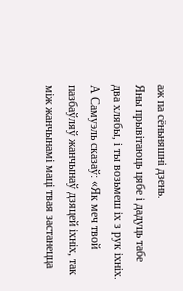аж па сёньняшні дзень.
Яны прывітаюць цябе і дадуць табе два хлябы, і ты возьмеш іх з рук іхніх.
А Самуэль сказаў: «Як меч твой пазбаўляў жанчынаў дзяцей іхніх, так між жанчынамі маці твая застанецца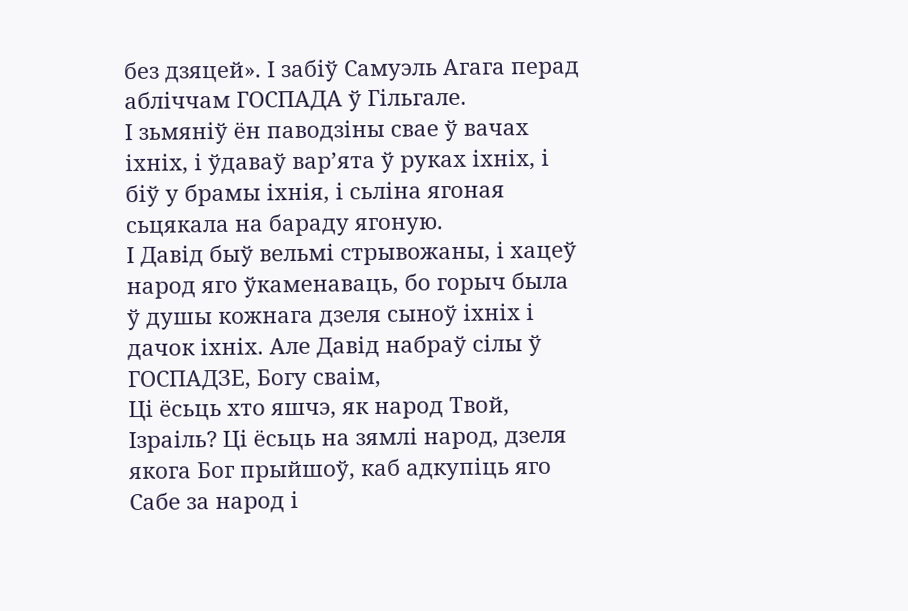без дзяцей». І забіў Самуэль Агага перад абліччам ГОСПАДА ў Гільгале.
І зьмяніў ён паводзіны свае ў вачах іхніх, і ўдаваў вар’ята ў руках іхніх, і біў у брамы іхнія, і сьліна ягоная сьцякала на бараду ягоную.
І Давід быў вельмі стрывожаны, і хацеў народ яго ўкаменаваць, бо горыч была ў душы кожнага дзеля сыноў іхніх і дачок іхніх. Але Давід набраў сілы ў ГОСПАДЗЕ, Богу сваім,
Ці ёсьць хто яшчэ, як народ Твой, Ізраіль? Ці ёсьць на зямлі народ, дзеля якога Бог прыйшоў, каб адкупіць яго Сабе за народ і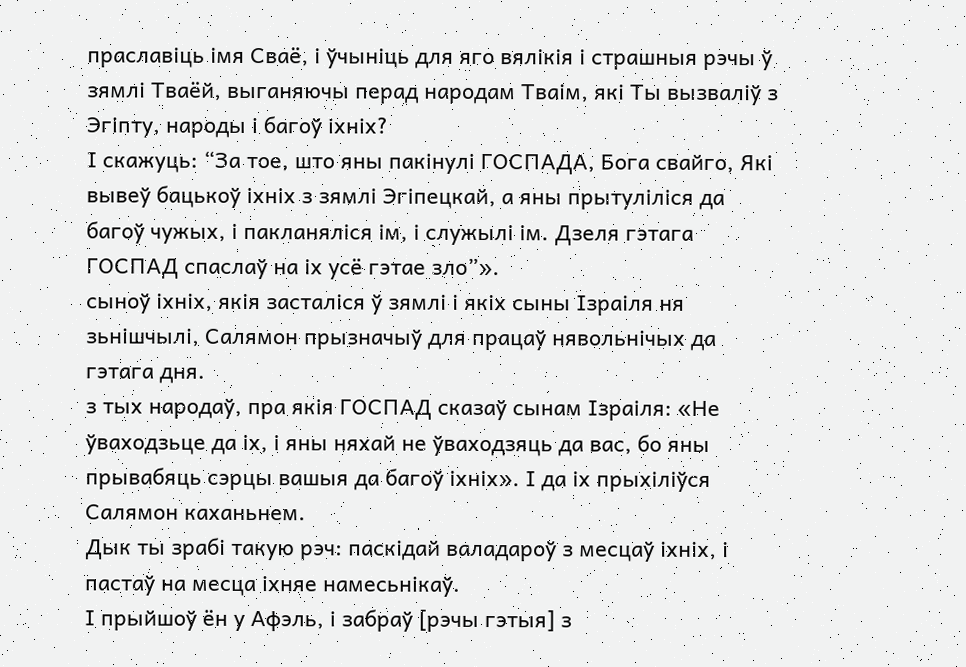праславіць імя Сваё, і ўчыніць для яго вялікія і страшныя рэчы ў зямлі Тваёй, выганяючы перад народам Тваім, які Ты вызваліў з Эгіпту, народы і багоў іхніх?
І скажуць: “За тое, што яны пакінулі ГОСПАДА, Бога свайго, Які вывеў бацькоў іхніх з зямлі Эгіпецкай, а яны прытуліліся да багоў чужых, і пакланяліся ім, і служылі ім. Дзеля гэтага ГОСПАД спаслаў на іх усё гэтае зло”».
сыноў іхніх, якія засталіся ў зямлі і якіх сыны Ізраіля ня зьнішчылі, Салямон прызначыў для працаў нявольнічых да гэтага дня.
з тых народаў, пра якія ГОСПАД сказаў сынам Ізраіля: «Не ўваходзьце да іх, і яны няхай не ўваходзяць да вас, бо яны прывабяць сэрцы вашыя да багоў іхніх». І да іх прыхіліўся Салямон каханьнем.
Дык ты зрабі такую рэч: паскідай валадароў з месцаў іхніх, і пастаў на месца іхняе намесьнікаў.
І прыйшоў ён у Афэль, і забраў [рэчы гэтыя] з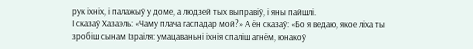рук іхніх, і палажыў у доме, а людзей тых выправіў, і яны пайшлі.
І сказаў Хазаэль: «Чаму плача гаспадар мой?» А ён сказаў: «Бо я ведаю, якое ліха ты зробіш сынам Ізраіля: умацаваньні іхнія спаліш агнём, юнакоў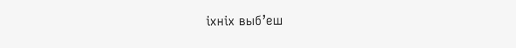іхніх выб’еш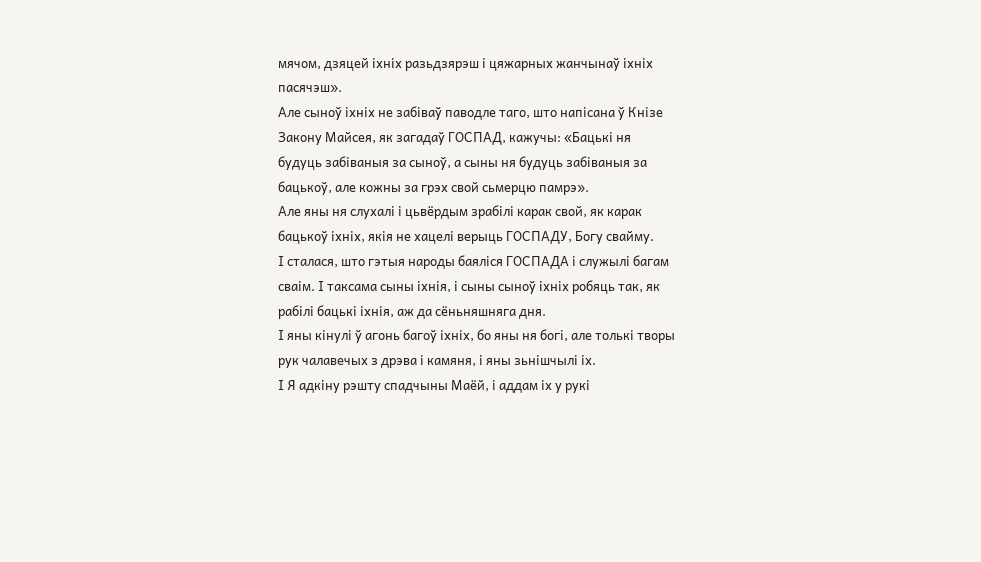мячом, дзяцей іхніх разьдзярэш і цяжарных жанчынаў іхніх пасячэш».
Але сыноў іхніх не забіваў паводле таго, што напісана ў Кнізе Закону Майсея, як загадаў ГОСПАД, кажучы: «Бацькі ня будуць забіваныя за сыноў, а сыны ня будуць забіваныя за бацькоў, але кожны за грэх свой сьмерцю памрэ».
Але яны ня слухалі і цьвёрдым зрабілі карак свой, як карак бацькоў іхніх, якія не хацелі верыць ГОСПАДУ, Богу свайму.
І сталася, што гэтыя народы баяліся ГОСПАДА і служылі багам сваім. І таксама сыны іхнія, і сыны сыноў іхніх робяць так, як рабілі бацькі іхнія, аж да сёньняшняга дня.
І яны кінулі ў агонь багоў іхніх, бо яны ня богі, але толькі творы рук чалавечых з дрэва і камяня, і яны зьнішчылі іх.
І Я адкіну рэшту спадчыны Маёй, і аддам іх у рукі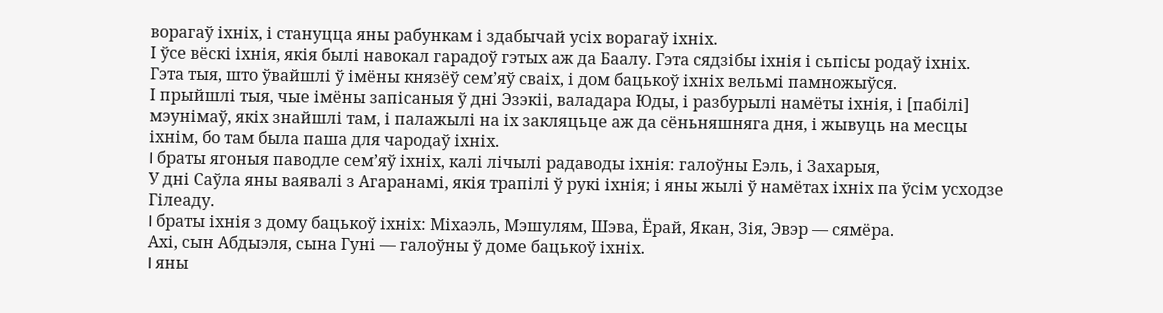ворагаў іхніх, і стануцца яны рабункам і здабычай усіх ворагаў іхніх.
І ўсе вёскі іхнія, якія былі навокал гарадоў гэтых аж да Баалу. Гэта сядзібы іхнія і сьпісы родаў іхніх.
Гэта тыя, што ўвайшлі ў імёны князёў сем’яў сваіх, і дом бацькоў іхніх вельмі памножыўся.
І прыйшлі тыя, чые імёны запісаныя ў дні Эзэкіі, валадара Юды, і разбурылі намёты іхнія, і [пабілі] мэунімаў, якіх знайшлі там, і палажылі на іх закляцьце аж да сёньняшняга дня, і жывуць на месцы іхнім, бо там была паша для чародаў іхніх.
I браты ягоныя паводле сем’яў іхніх, калі лічылі радаводы іхнія: галоўны Еэль, і Захарыя,
У дні Саўла яны ваявалі з Агаранамі, якія трапілі ў рукі іхнія; і яны жылі ў намётах іхніх па ўсім усходзе Гілеаду.
I браты іхнія з дому бацькоў іхніх: Міхаэль, Мэшулям, Шэва, Ёрай, Якан, Зія, Эвэр — сямёра.
Ахі, сын Абдыэля, сына Гуні — галоўны ў доме бацькоў іхніх.
I яны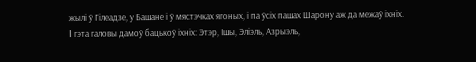жылі ў Гілеадзе, у Башане і ў мястэчках ягоных, і па ўсіх пашах Шарону аж да межаў іхніх.
I гэта галовы дамоў бацькоў іхніх: Этэр, Ішы, Эліэль, Азрыэль,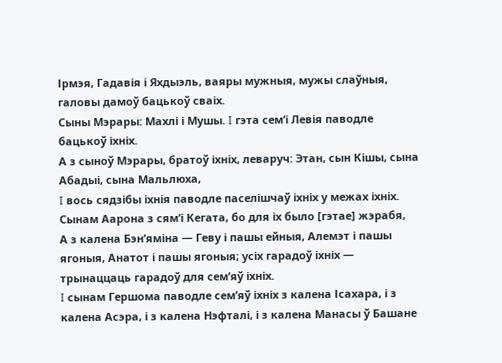Ірмэя, Гадавія і Яхдыэль, ваяры мужныя, мужы слаўныя, галовы дамоў бацькоў сваіх.
Сыны Мэрары: Махлі і Мушы. I гэта сем’і Левія паводле бацькоў іхніх.
А з сыноў Мэрары, братоў іхніх, леваруч: Этан, сын Кішы, сына Абадыі, сына Мальлюха,
I вось сядзібы іхнія паводле паселішчаў іхніх у межах іхніх. Сынам Аарона з сям’і Кегата, бо для іх было [гэтае] жэрабя,
А з калена Бэн’яміна — Геву і пашы ейныя, Алемэт і пашы ягоныя, Анатот і пашы ягоныя; усіх гарадоў іхніх — трынаццаць гарадоў для сем’яў іхніх.
I сынам Гершома паводле сем’яў іхніх з калена Ісахара, і з калена Асэра, і з калена Нэфталі, і з калена Манасы ў Башане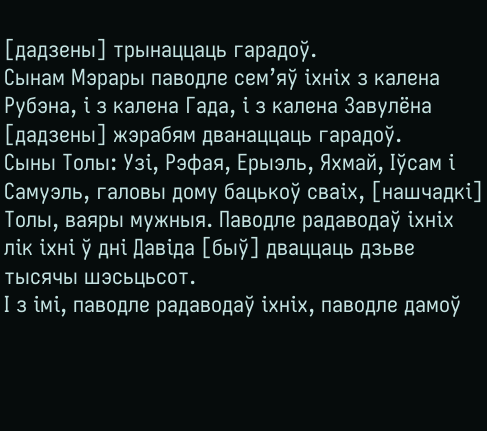[дадзены] трынаццаць гарадоў.
Сынам Мэрары паводле сем’яў іхніх з калена Рубэна, і з калена Гада, і з калена Завулёна [дадзены] жэрабям дванаццаць гарадоў.
Сыны Толы: Узі, Рэфая, Ерыэль, Яхмай, Іўсам і Самуэль, галовы дому бацькоў сваіх, [нашчадкі] Толы, ваяры мужныя. Паводле радаводаў іхніх лік іхні ў дні Давіда [быў] дваццаць дзьве тысячы шэсьцьсот.
І з імі, паводле радаводаў іхніх, паводле дамоў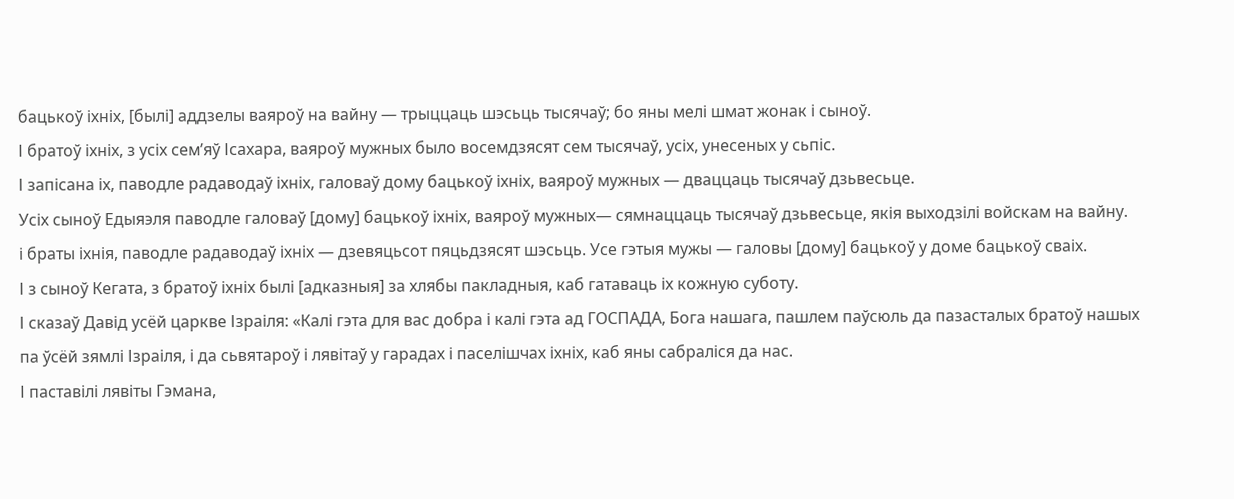бацькоў іхніх, [былі] аддзелы ваяроў на вайну — трыццаць шэсьць тысячаў; бо яны мелі шмат жонак і сыноў.
І братоў іхніх, з усіх сем’яў Ісахара, ваяроў мужных было восемдзясят сем тысячаў, усіх, унесеных у сьпіс.
І запісана іх, паводле радаводаў іхніх, галоваў дому бацькоў іхніх, ваяроў мужных — дваццаць тысячаў дзьвесьце.
Усіх сыноў Едыяэля паводле галоваў [дому] бацькоў іхніх, ваяроў мужных— сямнаццаць тысячаў дзьвесьце, якія выходзілі войскам на вайну.
і браты іхнія, паводле радаводаў іхніх — дзевяцьсот пяцьдзясят шэсьць. Усе гэтыя мужы — галовы [дому] бацькоў у доме бацькоў сваіх.
І з сыноў Кегата, з братоў іхніх былі [адказныя] за хлябы пакладныя, каб гатаваць іх кожную суботу.
І сказаў Давід усёй царкве Ізраіля: «Калі гэта для вас добра і калі гэта ад ГОСПАДА, Бога нашага, пашлем паўсюль да пазасталых братоў нашых па ўсёй зямлі Ізраіля, і да сьвятароў і лявітаў у гарадах і паселішчах іхніх, каб яны сабраліся да нас.
І паставілі лявіты Гэмана,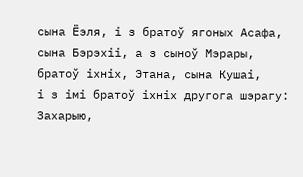сына Ёэля, і з братоў ягоных Асафа, сына Бэрэхіі, а з сыноў Мэрары, братоў іхніх, Этана, сына Кушаі,
і з імі братоў іхніх другога шэрагу: Захарыю,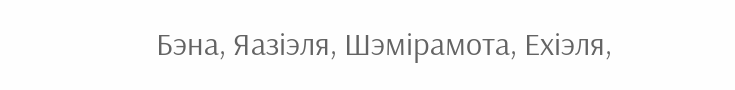Бэна, Яазіэля, Шэмірамота, Ехіэля,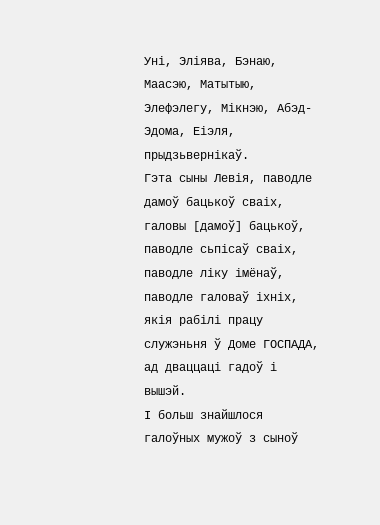Уні, Эліява, Бэнаю, Маасэю, Матытыю, Элефэлегу, Мікнэю, Абэд-Эдома, Еіэля, прыдзьвернікаў.
Гэта сыны Левія, паводле дамоў бацькоў сваіх, галовы [дамоў] бацькоў, паводле сьпісаў сваіх, паводле ліку імёнаў, паводле галоваў іхніх, якія рабілі працу служэньня ў Доме ГОСПАДА, ад дваццаці гадоў і вышэй.
І больш знайшлося галоўных мужоў з сыноў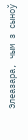Элеазара, чым з сыноў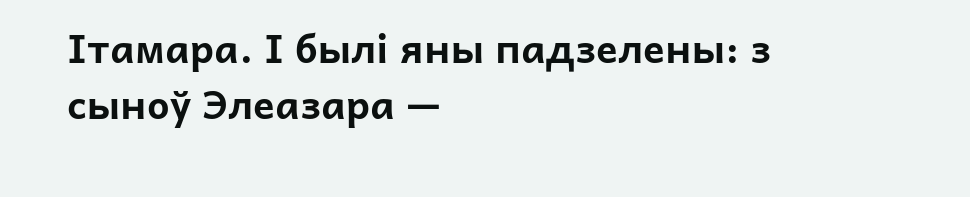Ітамара. І былі яны падзелены: з сыноў Элеазара —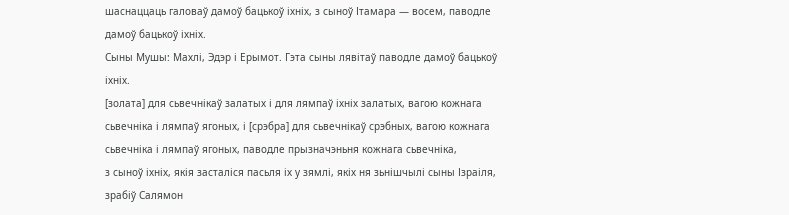шаснаццаць галоваў дамоў бацькоў іхніх, з сыноў Ітамара — восем, паводле дамоў бацькоў іхніх.
Сыны Мушы: Махлі, Эдэр і Ерымот. Гэта сыны лявітаў паводле дамоў бацькоў іхніх.
[золата] для сьвечнікаў залатых і для лямпаў іхніх залатых, вагою кожнага сьвечніка і лямпаў ягоных, і [срэбра] для сьвечнікаў срэбных, вагою кожнага сьвечніка і лямпаў ягоных, паводле прызначэньня кожнага сьвечніка,
з сыноў іхніх, якія засталіся пасьля іх у зямлі, якіх ня зьнішчылі сыны Ізраіля, зрабіў Салямон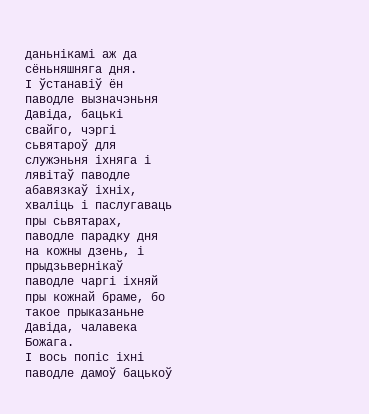даньнікамі аж да сёньняшняга дня.
І ўстанавіў ён паводле вызначэньня Давіда, бацькі свайго, чэргі сьвятароў для служэньня іхняга і лявітаў паводле абавязкаў іхніх, хваліць і паслугаваць пры сьвятарах, паводле парадку дня на кожны дзень, і прыдзьвернікаў паводле чаргі іхняй пры кожнай браме, бо такое прыказаньне Давіда, чалавека Божага.
І вось попіс іхні паводле дамоў бацькоў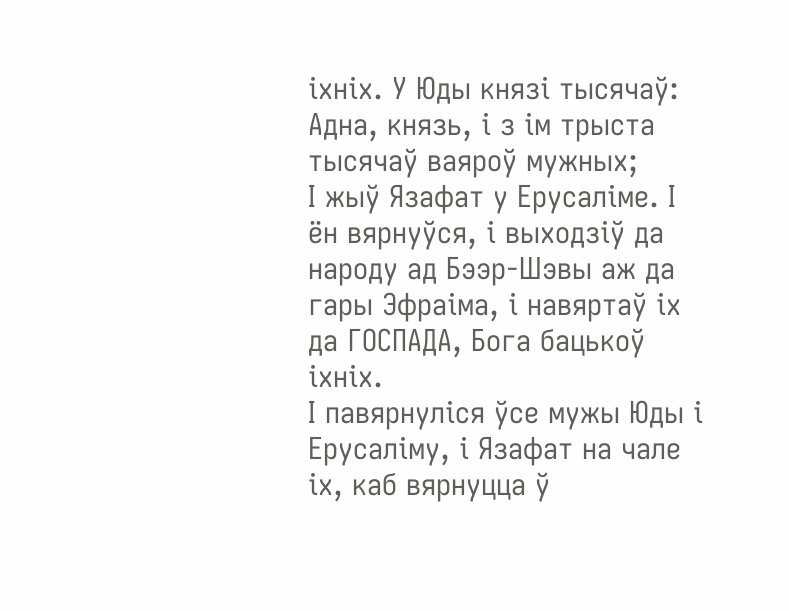іхніх. У Юды князі тысячаў: Адна, князь, і з ім трыста тысячаў ваяроў мужных;
І жыў Язафат у Ерусаліме. І ён вярнуўся, і выходзіў да народу ад Бээр-Шэвы аж да гары Эфраіма, і навяртаў іх да ГОСПАДА, Бога бацькоў іхніх.
І павярнуліся ўсе мужы Юды і Ерусаліму, і Язафат на чале іх, каб вярнуцца ў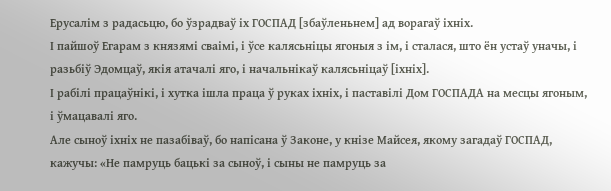Ерусалім з радасьцю, бо ўзрадваў іх ГОСПАД [збаўленьнем] ад ворагаў іхніх.
І пайшоў Егарам з князямі сваімі, і ўсе калясьніцы ягоныя з ім, і сталася, што ён устаў уначы, і разьбіў Эдомцаў, якія атачалі яго, і начальнікаў калясьніцаў [іхніх].
І рабілі працаўнікі, і хутка ішла праца ў руках іхніх, і паставілі Дом ГОСПАДА на месцы ягоным, і ўмацавалі яго.
Але сыноў іхніх не пазабіваў, бо напісана ў Законе, у кнізе Майсея, якому загадаў ГОСПАД, кажучы: «Не памруць бацькі за сыноў, і сыны не памруць за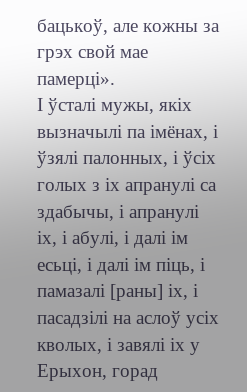бацькоў, але кожны за грэх свой мае памерці».
І ўсталі мужы, якіх вызначылі па імёнах, і ўзялі палонных, і ўсіх голых з іх апранулі са здабычы, і апранулі іх, і абулі, і далі ім есьці, і далі ім піць, і памазалі [раны] іх, і пасадзілі на аслоў усіх кволых, і завялі іх у Ерыхон, горад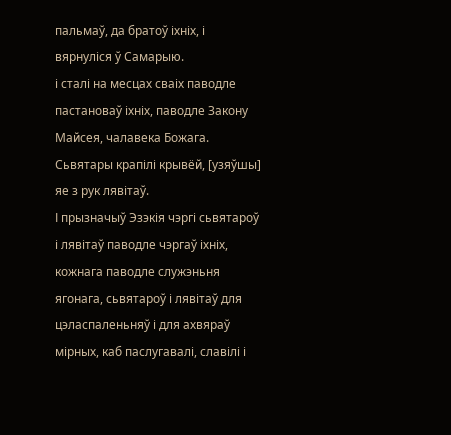пальмаў, да братоў іхніх, і вярнуліся ў Самарыю.
і сталі на месцах сваіх паводле пастановаў іхніх, паводле Закону Майсея, чалавека Божага. Сьвятары крапілі крывёй, [узяўшы] яе з рук лявітаў.
І прызначыў Эзэкія чэргі сьвятароў і лявітаў паводле чэргаў іхніх, кожнага паводле служэньня ягонага, сьвятароў і лявітаў для цэласпаленьняў і для ахвяраў мірных, каб паслугавалі, славілі і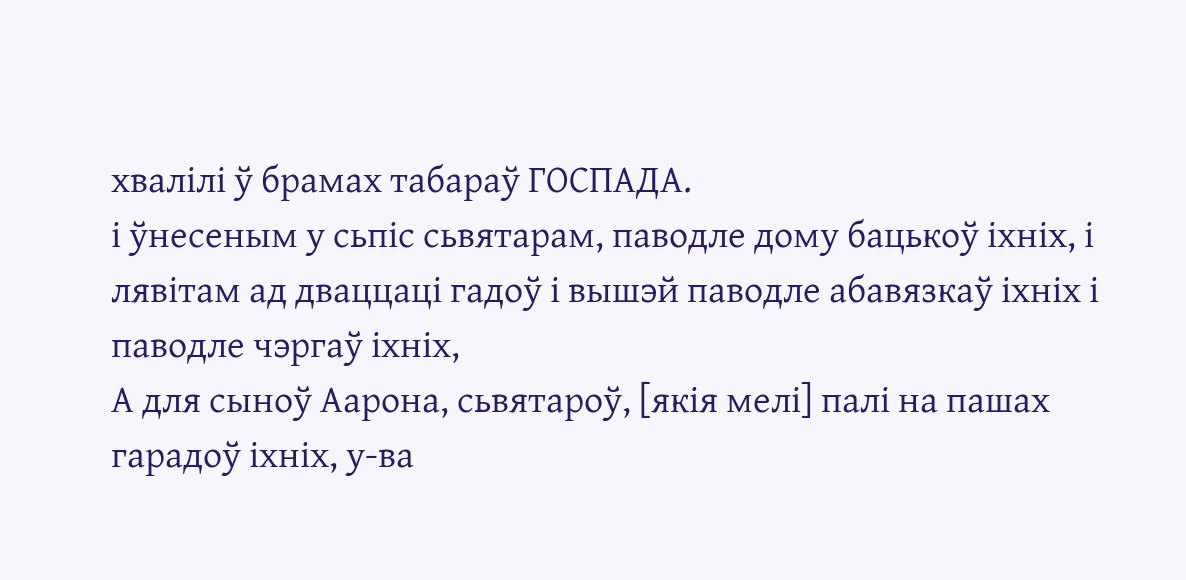хвалілі ў брамах табараў ГОСПАДА.
і ўнесеным у сьпіс сьвятарам, паводле дому бацькоў іхніх, і лявітам ад дваццаці гадоў і вышэй паводле абавязкаў іхніх і паводле чэргаў іхніх,
А для сыноў Аарона, сьвятароў, [якія мелі] палі на пашах гарадоў іхніх, у-ва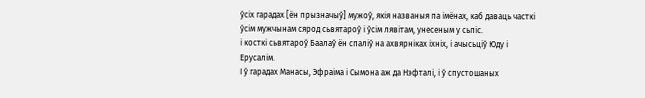ўсіх гарадах [ён прызначыў] мужоў, якія названыя па імёнах, каб даваць часткі ўсім мужчынам сярод сьвятароў і ўсім лявітам, унесеным у сьпіс.
і косткі сьвятароў Баалаў ён спаліў на ахвярніках іхніх, і ачысьціў Юду і Ерусалім.
І ў гарадах Манасы, Эфраіма і Сымона аж да Нэфталі, і ў спустошаных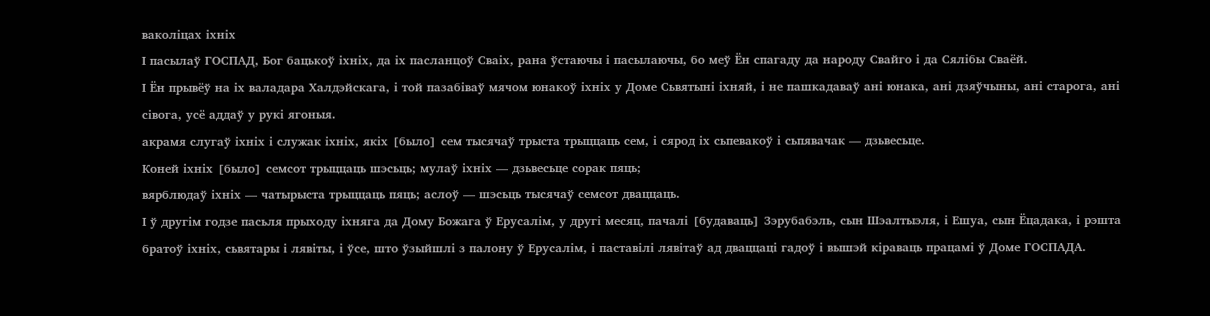ваколіцах іхніх
І пасылаў ГОСПАД, Бог бацькоў іхніх, да іх пасланцоў Сваіх, рана ўстаючы і пасылаючы, бо меў Ён спагаду да народу Свайго і да Сялібы Сваёй.
І Ён прывёў на іх валадара Халдэйскага, і той пазабіваў мячом юнакоў іхніх у Доме Сьвятыні іхняй, і не пашкадаваў ані юнака, ані дзяўчыны, ані старога, ані сівога, усё аддаў у рукі ягоныя.
акрамя слугаў іхніх і служак іхніх, якіх [было] сем тысячаў трыста трыццаць сем, і сярод іх сьпевакоў і сьпявачак — дзьвесьце.
Коней іхніх [было] семсот трыццаць шэсьць; мулаў іхніх — дзьвесьце сорак пяць;
вярблюдаў іхніх — чатырыста трыццаць пяць; аслоў — шэсьць тысячаў семсот дваццаць.
І ў другім годзе пасьля прыходу іхняга да Дому Божага ў Ерусалім, у другі месяц, пачалі [будаваць] Зэрубабэль, сын Шэалтыэля, і Ешуа, сын Ёцадака, і рэшта братоў іхніх, сьвятары і лявіты, і ўсе, што ўзыйшлі з палону ў Ерусалім, і паставілі лявітаў ад дваццаці гадоў і вышэй кіраваць працамі ў Доме ГОСПАДА.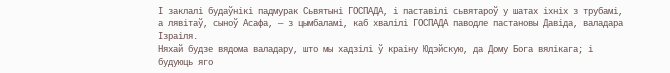І заклалі будаўнікі падмурак Сьвятыні ГОСПАДА, і паставілі сьвятароў у шатах іхніх з трубамі, а лявітаў, сыноў Асафа, — з цымбаламі, каб хвалілі ГОСПАДА паводле пастановы Давіда, валадара Ізраіля.
Няхай будзе вядома валадару, што мы хадзілі ў краіну Юдэйскую, да Дому Бога вялікага; і будуюць яго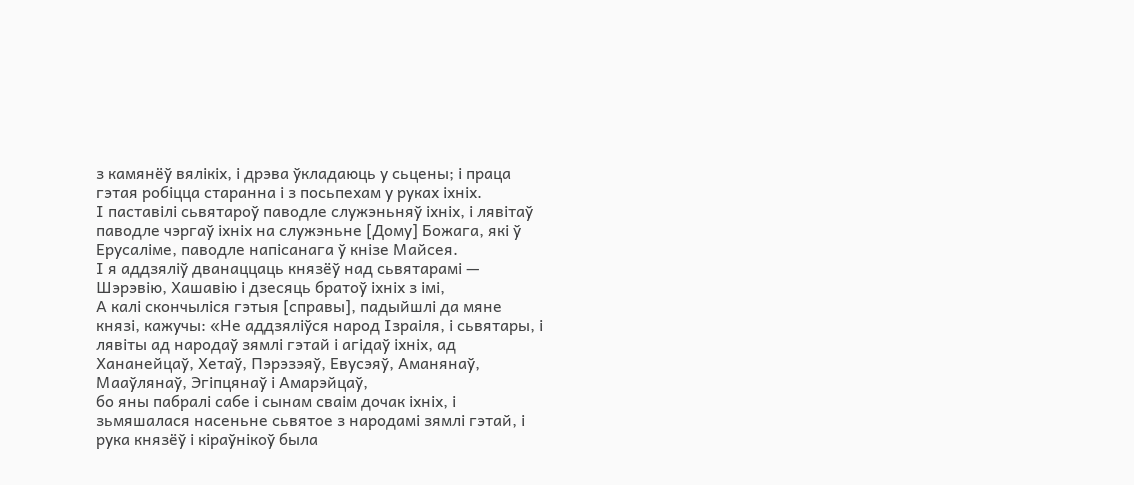з камянёў вялікіх, і дрэва ўкладаюць у сьцены; і праца гэтая робіцца старанна і з посьпехам у руках іхніх.
І паставілі сьвятароў паводле служэньняў іхніх, і лявітаў паводле чэргаў іхніх на служэньне [Дому] Божага, які ў Ерусаліме, паводле напісанага ў кнізе Майсея.
І я аддзяліў дванаццаць князёў над сьвятарамі — Шэрэвію, Хашавію і дзесяць братоў іхніх з імі,
А калі скончыліся гэтыя [справы], падыйшлі да мяне князі, кажучы: «Не аддзяліўся народ Ізраіля, і сьвятары, і лявіты ад народаў зямлі гэтай і агідаў іхніх, ад Хананейцаў, Хетаў, Пэрэзэяў, Евусэяў, Аманянаў, Мааўлянаў, Эгіпцянаў і Амарэйцаў,
бо яны пабралі сабе і сынам сваім дочак іхніх, і зьмяшалася насеньне сьвятое з народамі зямлі гэтай, і рука князёў і кіраўнікоў была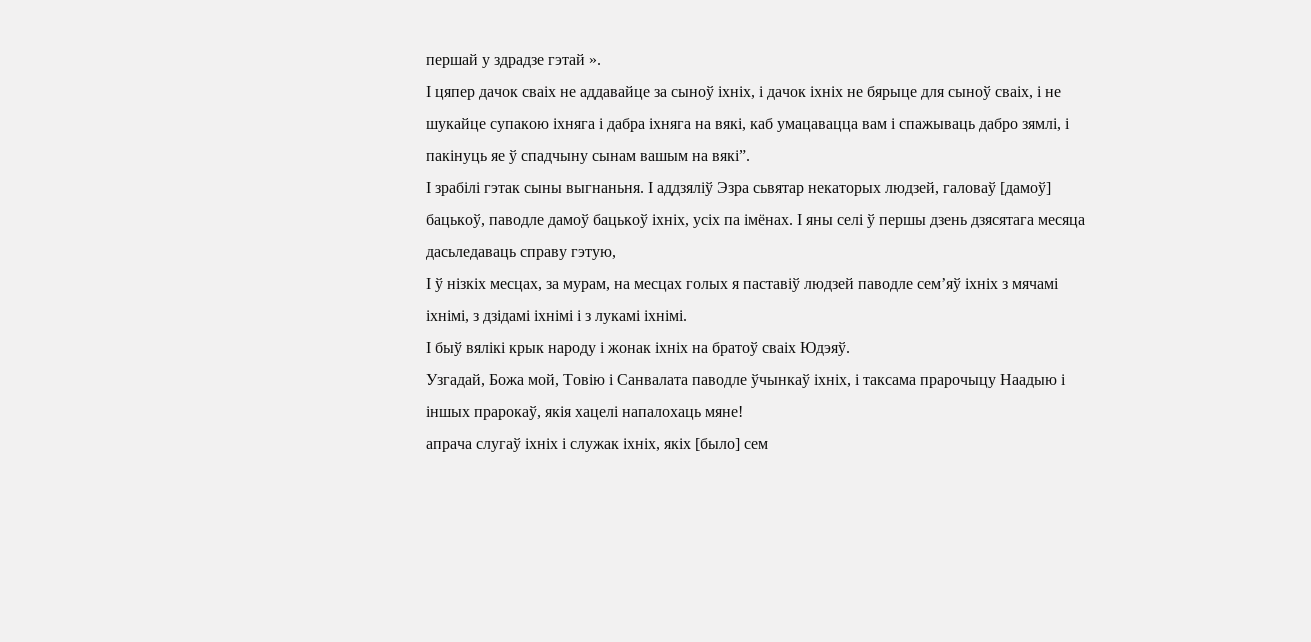першай у здрадзе гэтай ».
І цяпер дачок сваіх не аддавайце за сыноў іхніх, і дачок іхніх не бярыце для сыноў сваіх, і не шукайце супакою іхняга і дабра іхняга на вякі, каб умацавацца вам і спажываць дабро зямлі, і пакінуць яе ў спадчыну сынам вашым на вякі”.
І зрабілі гэтак сыны выгнаньня. І аддзяліў Эзра сьвятар некаторых людзей, галоваў [дамоў] бацькоў, паводле дамоў бацькоў іхніх, усіх па імёнах. І яны селі ў першы дзень дзясятага месяца дасьледаваць справу гэтую,
І ў нізкіх месцах, за мурам, на месцах голых я паставіў людзей паводле сем’яў іхніх з мячамі іхнімі, з дзідамі іхнімі і з лукамі іхнімі.
І быў вялікі крык народу і жонак іхніх на братоў сваіх Юдэяў.
Узгадай, Божа мой, Товію і Санвалата паводле ўчынкаў іхніх, і таксама прарочыцу Наадыю і іншых прарокаў, якія хацелі напалохаць мяне!
апрача слугаў іхніх і служак іхніх, якіх [было] сем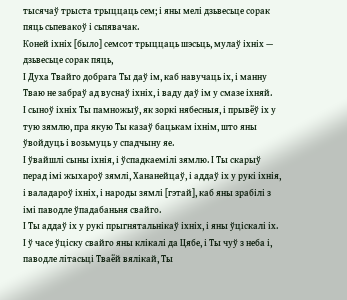тысячаў трыста трыццаць сем; і яны мелі дзьвесьце сорак пяць сьпевакоў і сьпявачак.
Коней іхніх [было] семсот трыццаць шэсьць, мулаў іхніх — дзьвесьце сорак пяць,
І Духа Твайго добрага Ты даў ім, каб навучаць іх, і манну Тваю не забраў ад вуснаў іхніх, і ваду даў ім у смазе іхняй.
І сыноў іхніх Ты памножыў, як зоркі нябесныя, і прывёў іх у тую зямлю, пра якую Ты казаў бацькам іхнім, што яны ўвойдуць і возьмуць у спадчыну яе.
І ўвайшлі сыны іхнія, і ўспадкаемілі зямлю. І Ты скарыў перад імі жыхароў зямлі, Хананейцаў, і аддаў іх у рукі іхнія, і валадароў іхніх, і народы зямлі [гэтай], каб яны зрабілі з імі паводле ўпадабаньня свайго.
І Ты аддаў іх у рукі прыгнятальнікаў іхніх, і яны ўціскалі іх. І ў часе ўціску свайго яны клікалі да Цябе, і Ты чуў з неба і, паводле літасьці Тваёй вялікай, Ты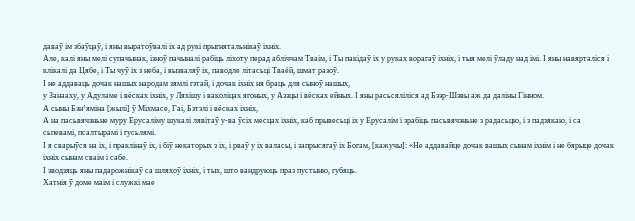даваў ім збаўцаў, і яны выратоўвалі іх ад рукі прыгнятальнікаў іхніх.
Але, калі яны мелі супачынак, ізноў пачыналі рабіць ліхоту перад абліччам Тваім, і Ты пакідаў іх у руках ворагаў іхніх, і тыя мелі ўладу над імі. І яны навярталіся і клікалі да Цябе, і Ты чуў іх з неба, і вызваляў іх, паводле літасьці Тваёй, шмат разоў.
І не аддаваць дочак нашых народам зямлі гэтай, і дочак іхніх ня браць для сыноў нашых,
у Занааху, у Адуламе і вёсках іхніх, у Ляхішу і ваколіцах ягоных, у Азэцы і вёсках ейных. І яны расьсяліліся ад Бээр-Шэвы аж да даліны Гінном.
А сыны Бэн’яміна [жылі] ў Міхмасе, Гаі, Бэтэлі і вёсках іхніх,
А на пасьвячэньне муру Ерусаліму шукалі лявітаў у-ва ўсіх месцах іхніх, каб прывесьці іх у Ерусалім і зрабіць пасьвячэньне з радасьцю, і з падзякаю, і са сьпевамі, псалтырамі і гусьлямі.
І я сварыўся на іх, і праклінаў іх, і біў некаторых з іх, і рваў у іх валасы, і запрысягаў іх Богам, [кажучы]: «Не аддавайце дочак вашых сынам іхнім і не бярыце дочак іхніх сынам сваім і сабе.
І зводзяць яны падарожнікаў са шляхоў іхніх, і тых, што вандруюць праз пустыню, губяць.
Хатнія ў доме маім і служкі мае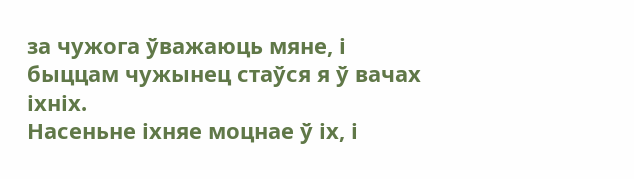за чужога ўважаюць мяне, і быццам чужынец стаўся я ў вачах іхніх.
Насеньне іхняе моцнае ў іх, і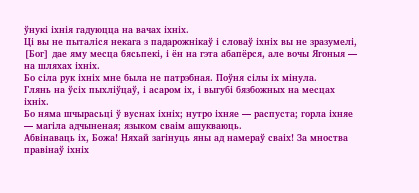ўнукі іхнія гадуюцца на вачах іхніх.
Ці вы не пыталіся некага з падарожнікаў і словаў іхніх вы не зразумелі,
[Бог] дае яму месца бясьпекі, і ён на гэта абапёрся, але вочы Ягоныя — на шляхах іхніх.
Бо сіла рук іхніх мне была не патрэбная. Поўня сілы іх мінула.
Глянь на ўсіх пыхліўцаў, і асаром іх, і выгубі бязбожных на месцах іхніх.
Бо няма шчырасьці ў вуснах іхніх; нутро іхняе — распуста; горла іхняе — магіла адчыненая; языком сваім ашукваюць.
Абвінаваць іх, Божа! Няхай загінуць яны ад намераў сваіх! За мноства правінаў іхніх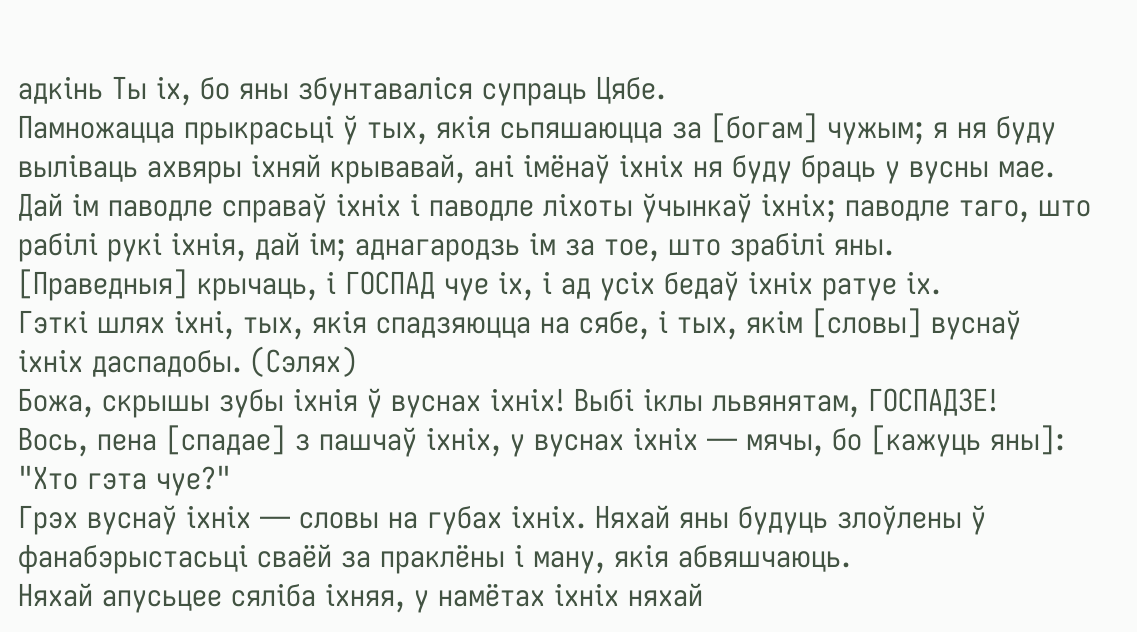адкінь Ты іх, бо яны збунтаваліся супраць Цябе.
Памножацца прыкрасьці ў тых, якія сьпяшаюцца за [богам] чужым; я ня буду выліваць ахвяры іхняй крывавай, ані імёнаў іхніх ня буду браць у вусны мае.
Дай ім паводле справаў іхніх і паводле ліхоты ўчынкаў іхніх; паводле таго, што рабілі рукі іхнія, дай ім; аднагародзь ім за тое, што зрабілі яны.
[Праведныя] крычаць, і ГОСПАД чуе іх, і ад усіх бедаў іхніх ратуе іх.
Гэткі шлях іхні, тых, якія спадзяюцца на сябе, і тых, якім [словы] вуснаў іхніх даспадобы. (Сэлях)
Божа, скрышы зубы іхнія ў вуснах іхніх! Выбі іклы львянятам, ГОСПАДЗЕ!
Вось, пена [спадае] з пашчаў іхніх, у вуснах іхніх — мячы, бо [кажуць яны]: "Хто гэта чуе?"
Грэх вуснаў іхніх — словы на губах іхніх. Няхай яны будуць злоўлены ў фанабэрыстасьці сваёй за праклёны і ману, якія абвяшчаюць.
Няхай апусьцее сяліба іхняя, у намётах іхніх няхай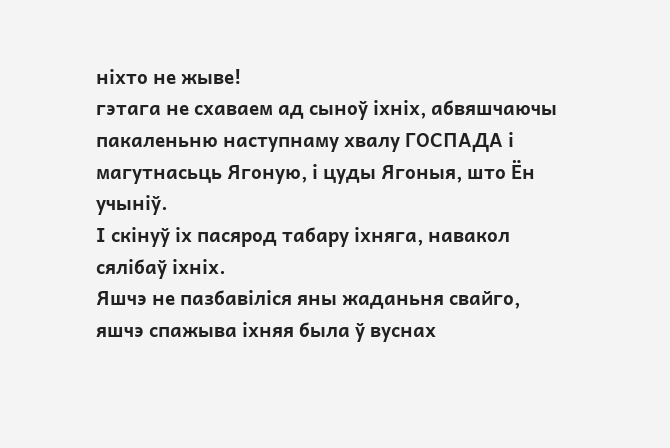ніхто не жыве!
гэтага не схаваем ад сыноў іхніх, абвяшчаючы пакаленьню наступнаму хвалу ГОСПАДА і магутнасьць Ягоную, і цуды Ягоныя, што Ён учыніў.
І скінуў іх пасярод табару іхняга, навакол сялібаў іхніх.
Яшчэ не пазбавіліся яны жаданьня свайго, яшчэ спажыва іхняя была ў вуснах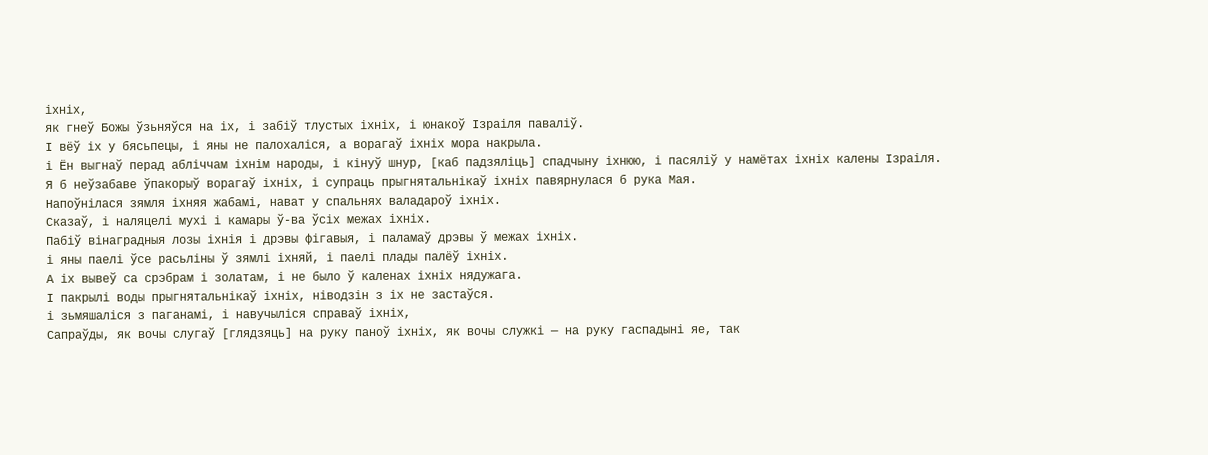іхніх,
як гнеў Божы ўзьняўся на іх, і забіў тлустых іхніх, і юнакоў Ізраіля паваліў.
І вёў іх у бясьпецы, і яны не палохаліся, а ворагаў іхніх мора накрыла.
і Ён выгнаў перад абліччам іхнім народы, і кінуў шнур, [каб падзяліць] спадчыну іхнюю, і пасяліў у намётах іхніх калены Ізраіля.
Я б неўзабаве ўпакорыў ворагаў іхніх, і супраць прыгнятальнікаў іхніх павярнулася б рука Мая.
Напоўнілася зямля іхняя жабамі, нават у спальнях валадароў іхніх.
Сказаў, і наляцелі мухі і камары ў-ва ўсіх межах іхніх.
Пабіў вінаградныя лозы іхнія і дрэвы фігавыя, і паламаў дрэвы ў межах іхніх.
і яны паелі ўсе расьліны ў зямлі іхняй, і паелі плады палёў іхніх.
А іх вывеў са срэбрам і золатам, і не было ў каленах іхніх нядужага.
І пакрылі воды прыгнятальнікаў іхніх, ніводзін з іх не застаўся.
і зьмяшаліся з паганамі, і навучыліся справаў іхніх,
Сапраўды, як вочы слугаў [глядзяць] на руку паноў іхніх, як вочы служкі — на руку гаспадыні яе, так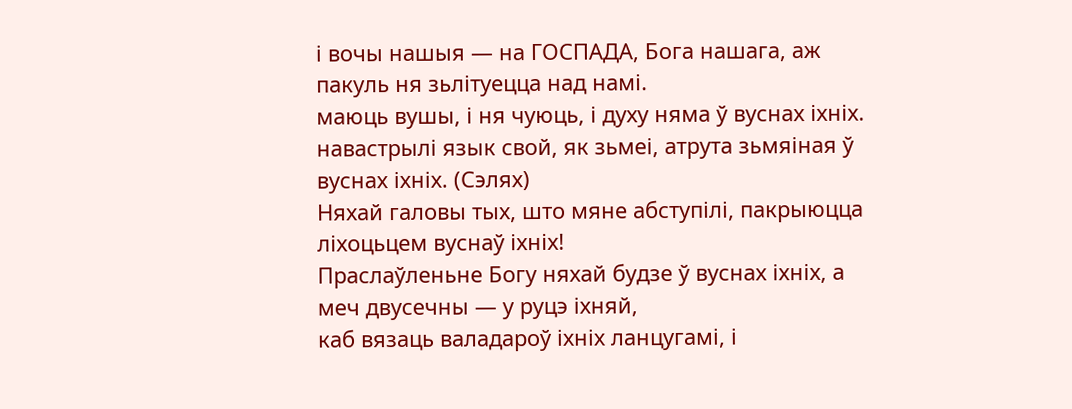і вочы нашыя — на ГОСПАДА, Бога нашага, аж пакуль ня зьлітуецца над намі.
маюць вушы, і ня чуюць, і духу няма ў вуснах іхніх.
навастрылі язык свой, як зьмеі, атрута зьмяіная ў вуснах іхніх. (Сэлях)
Няхай галовы тых, што мяне абступілі, пакрыюцца ліхоцьцем вуснаў іхніх!
Праслаўленьне Богу няхай будзе ў вуснах іхніх, а меч двусечны — у руцэ іхняй,
каб вязаць валадароў іхніх ланцугамі, і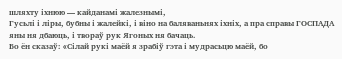шляхту іхнюю — кайданамі жалезнымі,
Гусьлі і ліры, бубны і жалейкі, і віно на баляваньнях іхніх, а пра справы ГОСПАДА яны ня дбаюць, і твораў рук Ягоных ня бачаць.
Бо ён сказаў: «Сілай рукі маёй я зрабіў гэта і мудрасьцю маёй, бо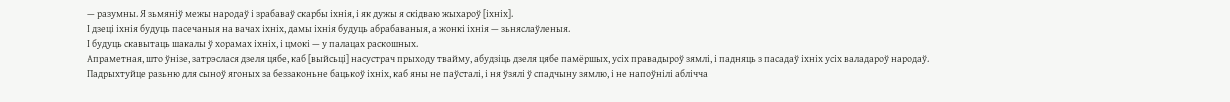— разумны. Я зьмяніў межы народаў і зрабаваў скарбы іхнія, і як дужы я скідваю жыхароў [іхніх].
І дзеці іхнія будуць пасечаныя на вачах іхніх, дамы іхнія будуць абрабаваныя, а жонкі іхнія — зьняслаўленыя.
І будуць скавытаць шакалы ў хорамах іхніх, і цмокі — у палацах раскошных.
Апраметная, што ўнізе, затрэслася дзеля цябе, каб [выйсьці] насустрач прыходу твайму, абудзіць дзеля цябе памёршых, усіх правадыроў зямлі, і падняць з пасадаў іхніх усіх валадароў народаў.
Падрыхтуйце разьню для сыноў ягоных за беззаконьне бацькоў іхніх, каб яны не паўсталі, і ня ўзялі ў спадчыну зямлю, і не напоўнілі аблічча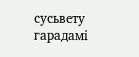сусьвету гарадамі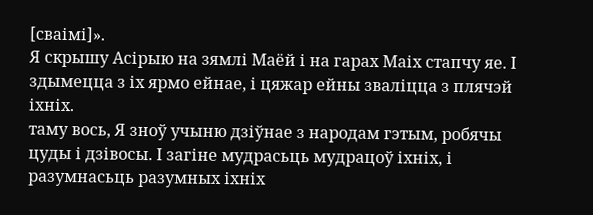[сваімі]».
Я скрышу Асірыю на зямлі Маёй і на гарах Маіх стапчу яе. І здымецца з іх ярмо ейнае, і цяжар ейны зваліцца з плячэй іхніх.
таму вось, Я зноў учыню дзіўнае з народам гэтым, робячы цуды і дзівосы. І загіне мудрасьць мудрацоў іхніх, і разумнасьць разумных іхніх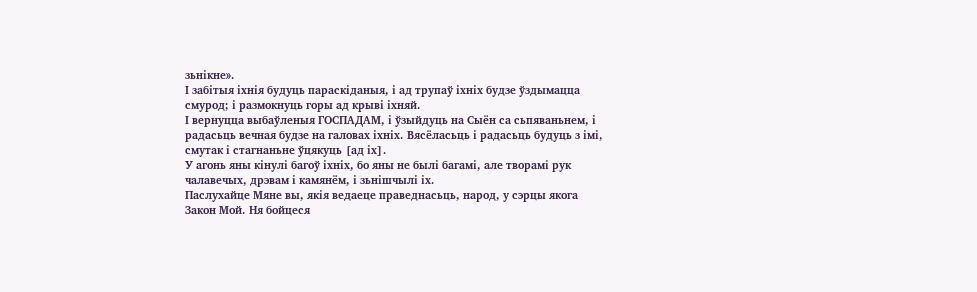зьнікне».
І забітыя іхнія будуць параскіданыя, і ад трупаў іхніх будзе ўздымацца смурод; і размокнуць горы ад крыві іхняй.
І вернуцца выбаўленыя ГОСПАДАМ, і ўзыйдуць на Сыён са сьпяваньнем, і радасьць вечная будзе на галовах іхніх. Вясёласьць і радасьць будуць з імі, смутак і стагнаньне ўцякуць [ад іх].
У агонь яны кінулі багоў іхніх, бо яны не былі багамі, але творамі рук чалавечых, дрэвам і камянём, і зьнішчылі іх.
Паслухайце Мяне вы, якія ведаеце праведнасьць, народ, у сэрцы якога Закон Мой. Ня бойцеся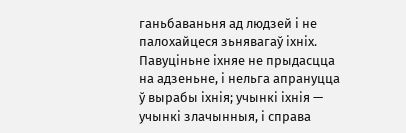ганьбаваньня ад людзей і не палохайцеся зьнявагаў іхніх.
Павуціньне іхняе не прыдасцца на адзеньне, і нельга апрануцца ў вырабы іхнія; учынкі іхнія — учынкі злачынныя, і справа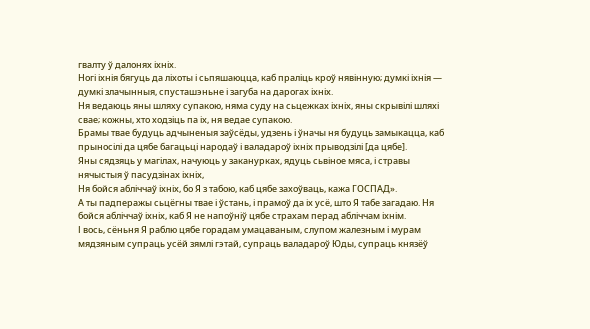гвалту ў далонях іхніх.
Ногі іхнія бягуць да ліхоты і сьпяшаюцца, каб праліць кроў нявінную; думкі іхнія — думкі злачынныя, спусташэньне і загуба на дарогах іхніх.
Ня ведаюць яны шляху супакою, няма суду на сьцежках іхніх, яны скрывілі шляхі свае; кожны, хто ходзіць па іх, ня ведае супакою.
Брамы твае будуць адчыненыя заўсёды, удзень і ўначы ня будуць замыкацца, каб прыносілі да цябе багацьці народаў і валадароў іхніх прыводзілі [да цябе].
Яны сядзяць у магілах, начуюць у заканурках, ядуць сьвіное мяса, і стравы нячыстыя ў пасудзінах іхніх,
Ня бойся абліччаў іхніх, бо Я з табою, каб цябе захоўваць, кажа ГОСПАД».
А ты падперажы сьцёгны твае і ўстань, і прамоў да іх усё, што Я табе загадаю. Ня бойся абліччаў іхніх, каб Я не напоўніў цябе страхам перад абліччам іхнім.
І вось, сёньня Я раблю цябе горадам умацаваным, слупом жалезным і мурам мядзяным супраць усёй зямлі гэтай, супраць валадароў Юды, супраць князёў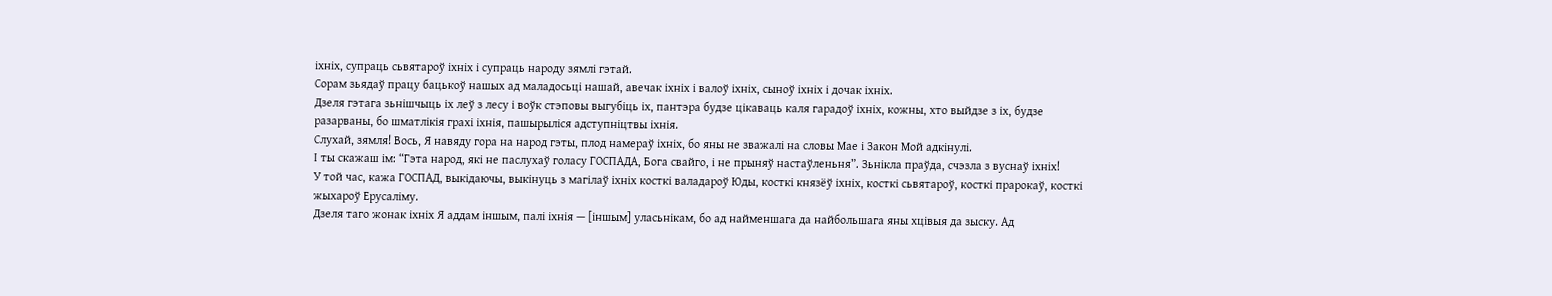іхніх, супраць сьвятароў іхніх і супраць народу зямлі гэтай.
Сорам зьядаў працу бацькоў нашых ад маладосьці нашай, авечак іхніх і валоў іхніх, сыноў іхніх і дочак іхніх.
Дзеля гэтага зьнішчыць іх леў з лесу і воўк стэповы выгубіць іх, пантэра будзе цікаваць каля гарадоў іхніх, кожны, хто выйдзе з іх, будзе разарваны, бо шматлікія грахі іхнія, пашырыліся адступніцтвы іхнія.
Слухай, зямля! Вось, Я навяду гора на народ гэты, плод намераў іхніх, бо яны не зважалі на словы Мае і Закон Мой адкінулі.
І ты скажаш ім: “Гэта народ, які не паслухаў голасу ГОСПАДА, Бога свайго, і не прыняў настаўленьня”. Зьнікла праўда, счэзла з вуснаў іхніх!
У той час, кажа ГОСПАД, выкідаючы, выкінуць з магілаў іхніх косткі валадароў Юды, косткі князёў іхніх, косткі сьвятароў, косткі прарокаў, косткі жыхароў Ерусаліму.
Дзеля таго жонак іхніх Я аддам іншым, палі іхнія — [іншым] уласьнікам, бо ад найменшага да найбольшага яны хцівыя да зыску. Ад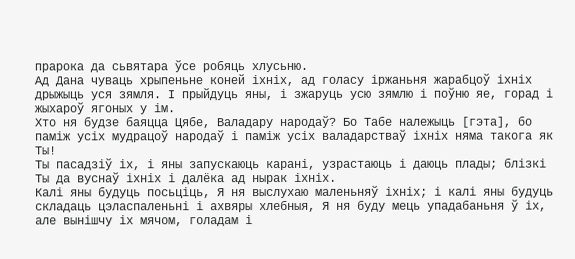прарока да сьвятара ўсе робяць хлусьню.
Ад Дана чуваць хрыпеньне коней іхніх, ад голасу іржаньня жарабцоў іхніх дрыжыць уся зямля. І прыйдуць яны, і зжаруць усю зямлю і поўню яе, горад і жыхароў ягоных у ім.
Хто ня будзе баяцца Цябе, Валадару народаў? Бо Табе належыць [гэта], бо паміж усіх мудрацоў народаў і паміж усіх валадарстваў іхніх няма такога як Ты!
Ты пасадзіў іх, і яны запускаюць карані, узрастаюць і даюць плады; блізкі Ты да вуснаў іхніх і далёка ад нырак іхніх.
Калі яны будуць посьціць, Я ня выслухаю маленьняў іхніх; і калі яны будуць складаць цэласпаленьні і ахвяры хлебныя, Я ня буду мець упадабаньня ў іх, але вынішчу іх мячом, голадам і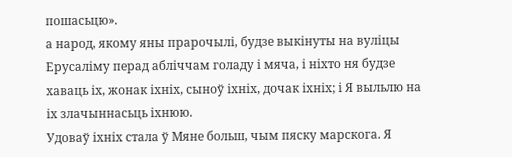пошасьцю».
а народ, якому яны прарочылі, будзе выкінуты на вуліцы Ерусаліму перад абліччам голаду і мяча, і ніхто ня будзе хаваць іх, жонак іхніх, сыноў іхніх, дочак іхніх; і Я выльлю на іх злачыннасьць іхнюю.
Удоваў іхніх стала ў Мяне больш, чым пяску марскога. Я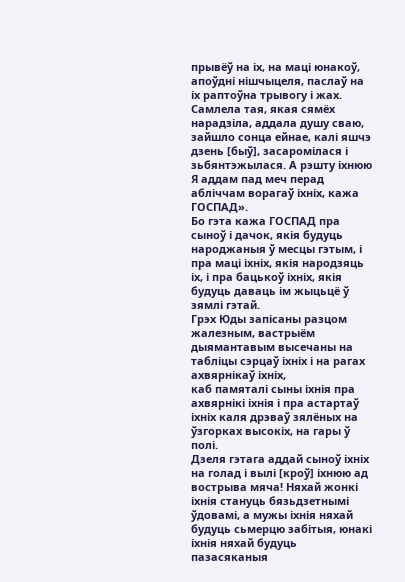прывёў на іх, на маці юнакоў, апоўдні нішчыцеля, паслаў на іх раптоўна трывогу і жах.
Самлела тая, якая сямёх нарадзіла, аддала душу сваю, зайшло сонца ейнае, калі яшчэ дзень [быў], засаромілася і зьбянтэжылася. А рэшту іхнюю Я аддам пад меч перад абліччам ворагаў іхніх, кажа ГОСПАД».
Бо гэта кажа ГОСПАД пра сыноў і дачок, якія будуць народжаныя ў месцы гэтым, і пра маці іхніх, якія народзяць іх, і пра бацькоў іхніх, якія будуць даваць ім жыцьцё ў зямлі гэтай.
Грэх Юды запісаны разцом жалезным, вастрыём дыямантавым высечаны на табліцы сэрцаў іхніх і на рагах ахвярнікаў іхніх,
каб памяталі сыны іхнія пра ахвярнікі іхнія і пра астартаў іхніх каля дрэваў зялёных на ўзгорках высокіх, на гары ў полі.
Дзеля гэтага аддай сыноў іхніх на голад і вылі [кроў] іхнюю ад вострыва мяча! Няхай жонкі іхнія стануць бязьдзетнымі ўдовамі, а мужы іхнія няхай будуць сьмерцю забітыя, юнакі іхнія няхай будуць пазасяканыя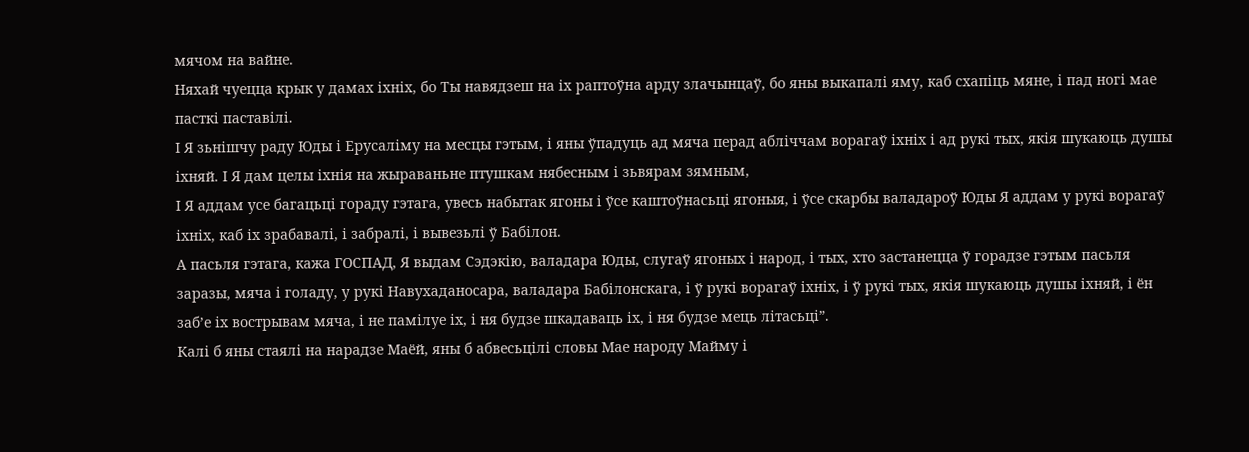мячом на вайне.
Няхай чуецца крык у дамах іхніх, бо Ты навядзеш на іх раптоўна арду злачынцаў, бо яны выкапалі яму, каб схапіць мяне, і пад ногі мае пасткі паставілі.
І Я зьнішчу раду Юды і Ерусаліму на месцы гэтым, і яны ўпадуць ад мяча перад абліччам ворагаў іхніх і ад рукі тых, якія шукаюць душы іхняй. І Я дам целы іхнія на жыраваньне птушкам нябесным і зьвярам зямным,
І Я аддам усе багацьці гораду гэтага, увесь набытак ягоны і ўсе каштоўнасьці ягоныя, і ўсе скарбы валадароў Юды Я аддам у рукі ворагаў іхніх, каб іх зрабавалі, і забралі, і вывезьлі ў Бабілон.
А пасьля гэтага, кажа ГОСПАД, Я выдам Сэдэкію, валадара Юды, слугаў ягоных і народ, і тых, хто застанецца ў горадзе гэтым пасьля заразы, мяча і голаду, у рукі Навухаданосара, валадара Бабілонскага, і ў рукі ворагаў іхніх, і ў рукі тых, якія шукаюць душы іхняй, і ён заб’е іх вострывам мяча, і не памілуе іх, і ня будзе шкадаваць іх, і ня будзе мець літасьці”.
Калі б яны стаялі на нарадзе Маёй, яны б абвесьцілі словы Мае народу Майму і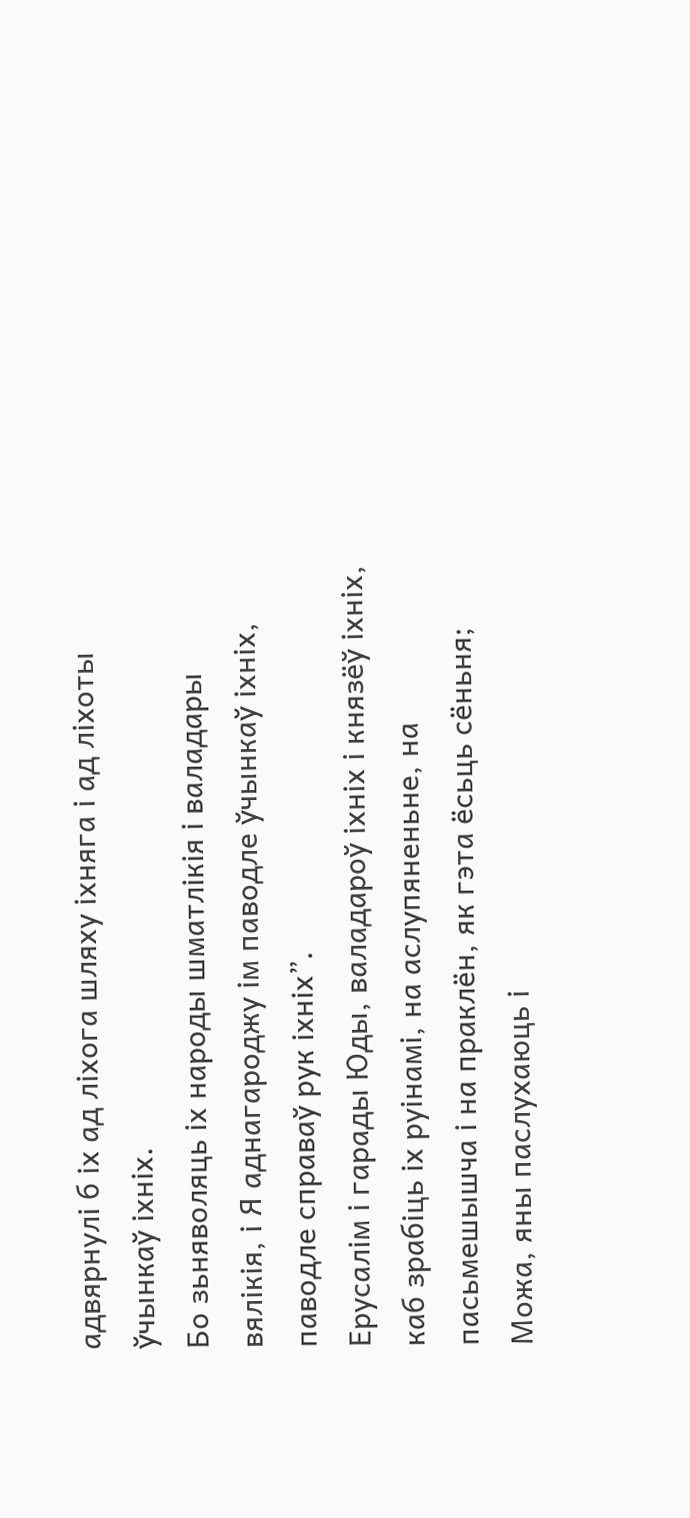адвярнулі б іх ад ліхога шляху іхняга і ад ліхоты ўчынкаў іхніх.
Бо зьняволяць іх народы шматлікія і валадары вялікія, і Я аднагароджу ім паводле ўчынкаў іхніх, паводле справаў рук іхніх”.
Ерусалім і гарады Юды, валадароў іхніх і князёў іхніх, каб зрабіць іх руінамі, на аслупяненьне, на пасьмешышча і на праклён, як гэта ёсьць сёньня;
Можа, яны паслухаюць і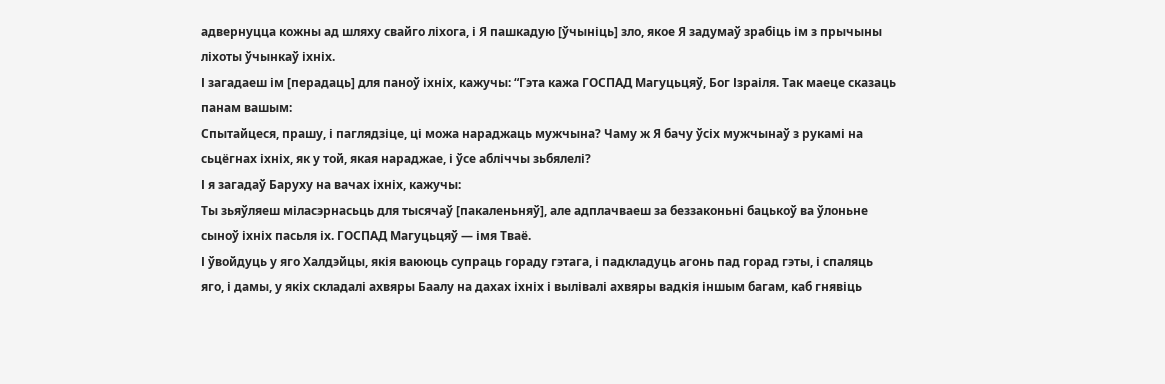адвернуцца кожны ад шляху свайго ліхога, і Я пашкадую [ўчыніць] зло, якое Я задумаў зрабіць ім з прычыны ліхоты ўчынкаў іхніх.
І загадаеш ім [перадаць] для паноў іхніх, кажучы: “Гэта кажа ГОСПАД Магуцьцяў, Бог Ізраіля. Так маеце сказаць панам вашым:
Спытайцеся, прашу, і паглядзіце, ці можа нараджаць мужчына? Чаму ж Я бачу ўсіх мужчынаў з рукамі на сьцёгнах іхніх, як у той, якая нараджае, і ўсе абліччы зьбялелі?
І я загадаў Баруху на вачах іхніх, кажучы:
Ты зьяўляеш міласэрнасьць для тысячаў [пакаленьняў], але адплачваеш за беззаконьні бацькоў ва ўлоньне сыноў іхніх пасьля іх. ГОСПАД Магуцьцяў — імя Тваё.
І ўвойдуць у яго Халдэйцы, якія ваююць супраць гораду гэтага, і падкладуць агонь пад горад гэты, і спаляць яго, і дамы, у якіх складалі ахвяры Баалу на дахах іхніх і вылівалі ахвяры вадкія іншым багам, каб гнявіць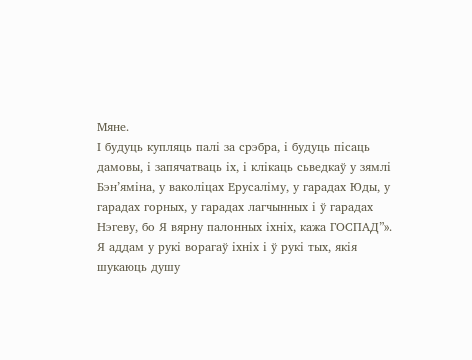Мяне.
І будуць купляць палі за срэбра, і будуць пісаць дамовы, і запячатваць іх, і клікаць сьведкаў у зямлі Бэн’яміна, у ваколіцах Ерусаліму, у гарадах Юды, у гарадах горных, у гарадах лагчынных і ў гарадах Нэгеву, бо Я вярну палонных іхніх, кажа ГОСПАД”».
Я аддам у рукі ворагаў іхніх і ў рукі тых, якія шукаюць душу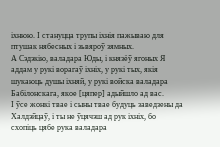іхнюю. І стануцца трупы іхнія пажываю для птушак нябесных і зьвяроў зямных.
А Сэдэкію, валадара Юды, і князёў ягоных Я аддам у рукі ворагаў іхніх, у рукі тых, якія шукаюць душы іхняй, у рукі войска валадара Бабілонскага, якое [цяпер] адыйшло ад вас.
І ўсе жонкі твае і сыны твае будуць заведзены да Халдэйцаў, і ты не ўцячэш ад рук іхніх, бо схопіць цябе рука валадара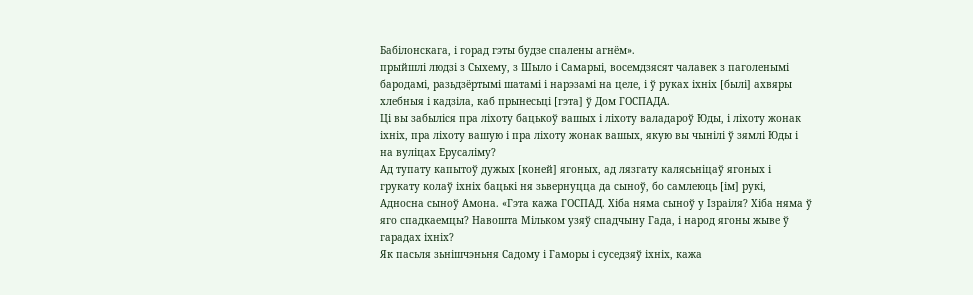Бабілонскага, і горад гэты будзе спалены агнём».
прыйшлі людзі з Сыхему, з Шыло і Самарыі, восемдзясят чалавек з паголенымі бародамі, разьдзёртымі шатамі і нарэзамі на целе, і ў руках іхніх [былі] ахвяры хлебныя і кадзіла, каб прынесьці [гэта] ў Дом ГОСПАДА.
Ці вы забыліся пра ліхоту бацькоў вашых і ліхоту валадароў Юды, і ліхоту жонак іхніх, пра ліхоту вашую і пра ліхоту жонак вашых, якую вы чынілі ў зямлі Юды і на вуліцах Ерусаліму?
Ад тупату капытоў дужых [коней] ягоных, ад лязгату калясьніцаў ягоных і грукату колаў іхніх бацькі ня зьвернуцца да сыноў, бо самлеюць [ім] рукі,
Адносна сыноў Амона. «Гэта кажа ГОСПАД. Хіба няма сыноў у Ізраіля? Хіба няма ў яго спадкаемцы? Навошта Мільком узяў спадчыну Гада, і народ ягоны жыве ў гарадах іхніх?
Як пасьля зьнішчэньня Садому і Гаморы і суседзяў іхніх, кажа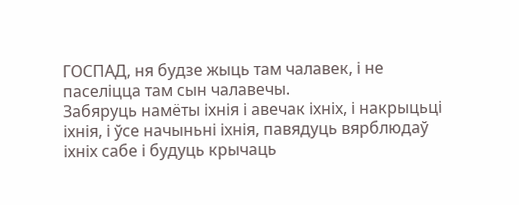ГОСПАД, ня будзе жыць там чалавек, і не паселіцца там сын чалавечы.
Забяруць намёты іхнія і авечак іхніх, і накрыцьці іхнія, і ўсе начыньні іхнія, павядуць вярблюдаў іхніх сабе і будуць крычаць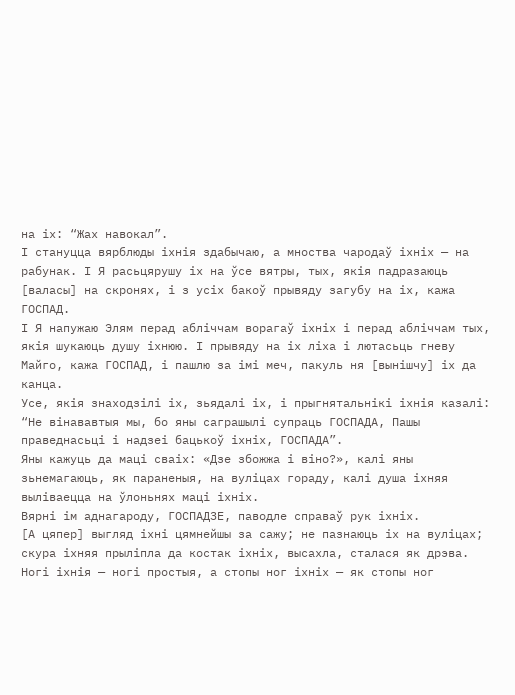на іх: “Жах навокал”.
І стануцца вярблюды іхнія здабычаю, а мноства чародаў іхніх — на рабунак. І Я расьцярушу іх на ўсе вятры, тых, якія падразаюць [валасы] на скронях, і з усіх бакоў прывяду загубу на іх, кажа ГОСПАД.
І Я напужаю Элям перад абліччам ворагаў іхніх і перад абліччам тых, якія шукаюць душу іхнюю. І прывяду на іх ліха і лютасьць гневу Майго, кажа ГОСПАД, і пашлю за імі меч, пакуль ня [вынішчу] іх да канца.
Усе, якія знаходзілі іх, зьядалі іх, і прыгнятальнікі іхнія казалі: “Не вінававтыя мы, бо яны саграшылі супраць ГОСПАДА, Пашы праведнасьці і надзеі бацькоў іхніх, ГОСПАДА”.
Яны кажуць да маці сваіх: «Дзе збожжа і віно?», калі яны зьнемагаюць, як параненыя, на вуліцах гораду, калі душа іхняя выліваецца на ўлоньнях маці іхніх.
Вярні ім аднагароду, ГОСПАДЗЕ, паводле справаў рук іхніх.
[А цяпер] выгляд іхні цямнейшы за сажу; не пазнаюць іх на вуліцах; скура іхняя прыліпла да костак іхніх, высахла, сталася як дрэва.
Ногі іхнія — ногі простыя, а стопы ног іхніх — як стопы ног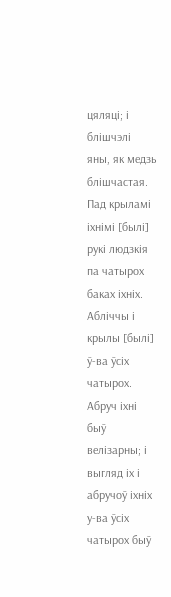цяляці; і блішчэлі яны, як медзь блішчастая.
Пад крыламі іхнімі [былі] рукі людзкія па чатырох баках іхніх. Абліччы і крылы [былі] ў-ва ўсіх чатырох.
Абруч іхні быў велізарны; і выгляд іх і абручоў іхніх у-ва ўсіх чатырох быў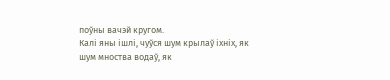поўны вачэй кругом.
Калі яны ішлі, чуўся шум крылаў іхніх, як шум мноства водаў, як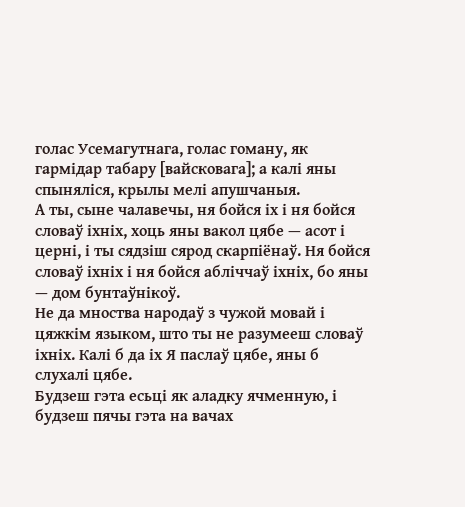голас Усемагутнага, голас гоману, як гармідар табару [вайсковага]; а калі яны спыняліся, крылы мелі апушчаныя.
А ты, сыне чалавечы, ня бойся іх і ня бойся словаў іхніх, хоць яны вакол цябе — асот і церні, і ты сядзіш сярод скарпіёнаў. Ня бойся словаў іхніх і ня бойся абліччаў іхніх, бо яны — дом бунтаўнікоў.
Не да мноства народаў з чужой мовай і цяжкім языком, што ты не разумееш словаў іхніх. Калі б да іх Я паслаў цябе, яны б слухалі цябе.
Будзеш гэта есьці як аладку ячменную, і будзеш пячы гэта на вачах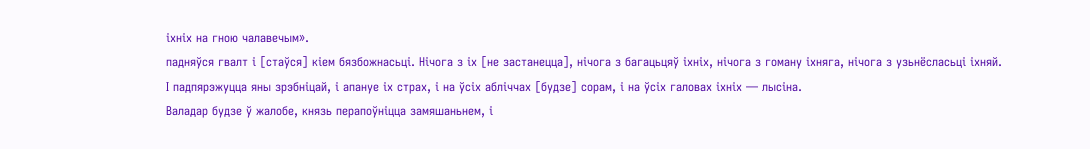іхніх на гною чалавечым».
падняўся гвалт і [стаўся] кіем бязбожнасьці. Нічога з іх [не застанецца], нічога з багацьцяў іхніх, нічога з гоману іхняга, нічога з узьнёсласьці іхняй.
І падпярэжуцца яны зрэбніцай, і апануе іх страх, і на ўсіх абліччах [будзе] сорам, і на ўсіх галовах іхніх — лысіна.
Валадар будзе ў жалобе, князь перапоўніцца замяшаньнем, і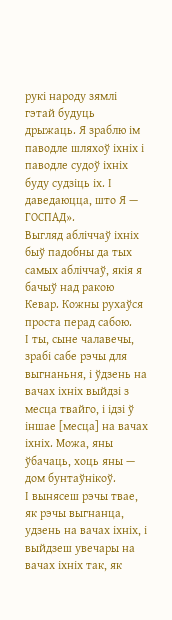рукі народу зямлі гэтай будуць дрыжаць. Я зраблю ім паводле шляхоў іхніх і паводле судоў іхніх буду судзіць іх. І даведаюцца, што Я — ГОСПАД».
Выгляд абліччаў іхніх быў падобны да тых самых абліччаў, якія я бачыў над ракою Кевар. Кожны рухаўся проста перад сабою.
І ты, сыне чалавечы, зрабі сабе рэчы для выгнаньня, і ўдзень на вачах іхніх выйдзі з месца твайго, і ідзі ў іншае [месца] на вачах іхніх. Можа, яны ўбачаць, хоць яны — дом бунтаўнікоў.
І вынясеш рэчы твае, як рэчы выгнанца, удзень на вачах іхніх, і выйдзеш увечары на вачах іхніх так, як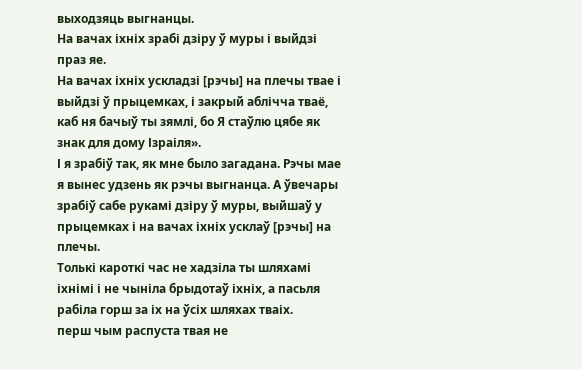выходзяць выгнанцы.
На вачах іхніх зрабі дзіру ў муры і выйдзі праз яе.
На вачах іхніх ускладзі [рэчы] на плечы твае і выйдзі ў прыцемках, і закрый аблічча тваё, каб ня бачыў ты зямлі, бо Я стаўлю цябе як знак для дому Ізраіля».
І я зрабіў так, як мне было загадана. Рэчы мае я вынес удзень як рэчы выгнанца. А ўвечары зрабіў сабе рукамі дзіру ў муры, выйшаў у прыцемках і на вачах іхніх усклаў [рэчы] на плечы.
Толькі кароткі час не хадзіла ты шляхамі іхнімі і не чыніла брыдотаў іхніх, а пасьля рабіла горш за іх на ўсіх шляхах тваіх.
перш чым распуста твая не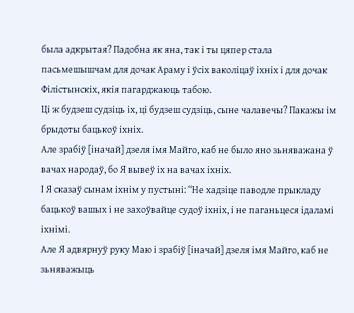была адкрытая? Падобна як яна, так і ты цяпер стала пасьмешышчам для дочак Араму і ўсіх ваколіцаў іхніх і для дочак Філістынскіх, якія пагарджаюць табою.
Ці ж будзеш судзіць іх, ці будзеш судзіць, сыне чалавечы? Пакажы ім брыдоты бацькоў іхніх.
Але зрабіў [іначай] дзеля імя Майго, каб не было яно зьняважана ў вачах народаў, бо Я вывеў іх на вачах іхніх.
І Я сказаў сынам іхнім у пустыні: “Не хадзіце паводле прыкладу бацькоў вашых і не захоўвайце судоў іхніх, і не паганьцеся ідаламі іхнімі.
Але Я адвярнуў руку Маю і зрабіў [іначай] дзеля імя Майго, каб не зьняважыць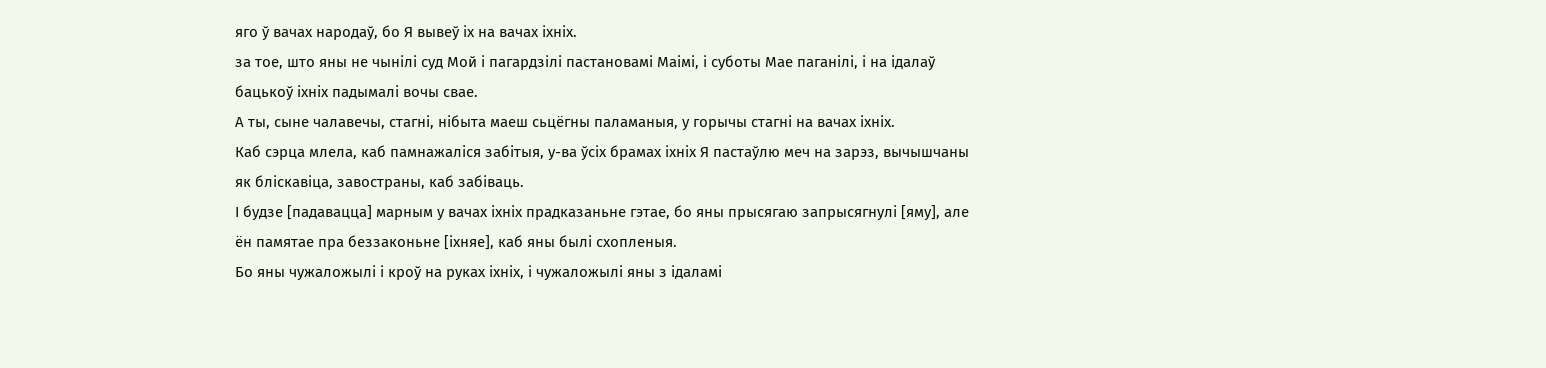яго ў вачах народаў, бо Я вывеў іх на вачах іхніх.
за тое, што яны не чынілі суд Мой і пагардзілі пастановамі Маімі, і суботы Мае паганілі, і на ідалаў бацькоў іхніх падымалі вочы свае.
А ты, сыне чалавечы, стагні, нібыта маеш сьцёгны паламаныя, у горычы стагні на вачах іхніх.
Каб сэрца млела, каб памнажаліся забітыя, у-ва ўсіх брамах іхніх Я пастаўлю меч на зарэз, вычышчаны як бліскавіца, завостраны, каб забіваць.
І будзе [падавацца] марным у вачах іхніх прадказаньне гэтае, бо яны прысягаю запрысягнулі [яму], але ён памятае пра беззаконьне [іхняе], каб яны былі схопленыя.
Бо яны чужаложылі і кроў на руках іхніх, і чужаложылі яны з ідаламі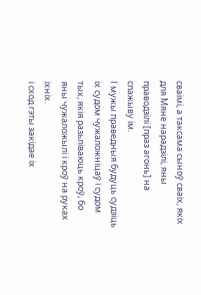сваімі, а таксама сыноў сваіх, якіх для Мяне нарадзілі, яны праводзілі [праз агонь] на спажыву ім.
І мужы праведныя будуць судзіць іх судом чужаложніцаў і судом тых, якія разьліваюць кроў, бо яны чужаложылі і кроў на руках іхніх.
і сход гэты закідае іх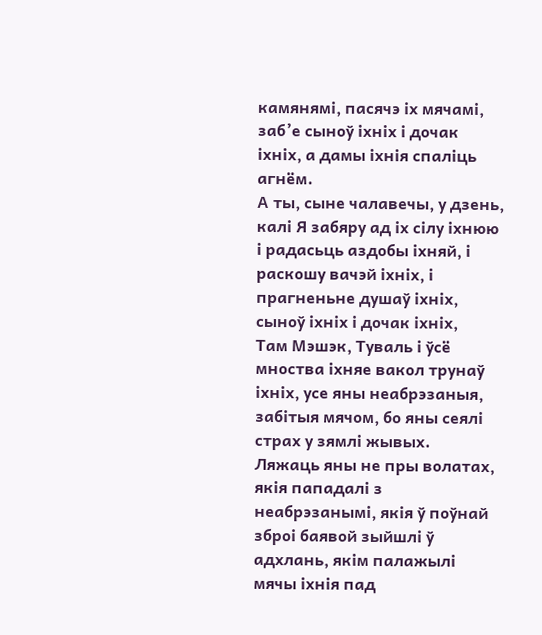камянямі, пасячэ іх мячамі, заб’е сыноў іхніх і дочак іхніх, а дамы іхнія спаліць агнём.
А ты, сыне чалавечы, у дзень, калі Я забяру ад іх сілу іхнюю і радасьць аздобы іхняй, і раскошу вачэй іхніх, і прагненьне душаў іхніх, сыноў іхніх і дочак іхніх,
Там Мэшэк, Туваль і ўсё мноства іхняе вакол трунаў іхніх, усе яны неабрэзаныя, забітыя мячом, бо яны сеялі страх у зямлі жывых.
Ляжаць яны не пры волатах, якія пападалі з неабрэзанымі, якія ў поўнай зброі баявой зыйшлі ў адхлань, якім палажылі мячы іхнія пад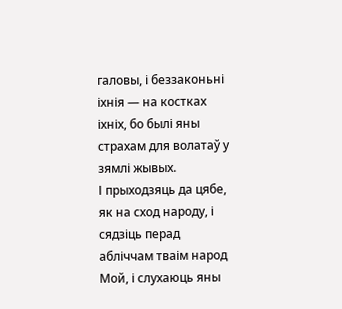галовы, і беззаконьні іхнія — на костках іхніх, бо былі яны страхам для волатаў у зямлі жывых.
І прыходзяць да цябе, як на сход народу, і сядзіць перад абліччам тваім народ Мой, і слухаюць яны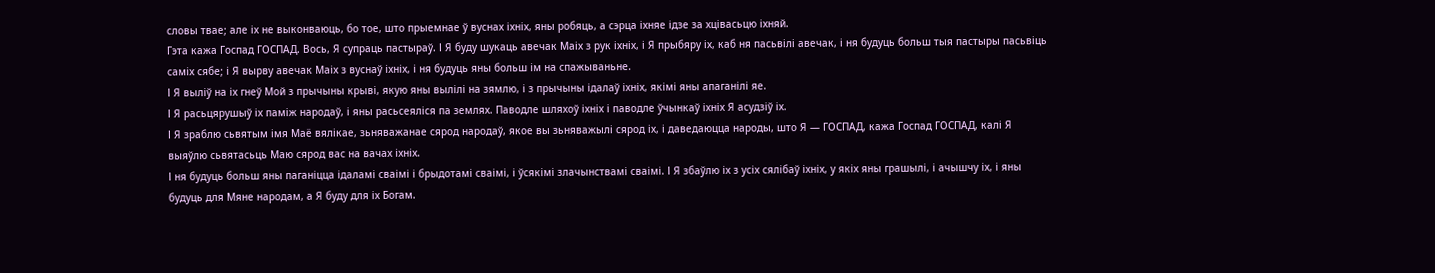словы твае; але іх не выконваюць, бо тое, што прыемнае ў вуснах іхніх, яны робяць, а сэрца іхняе ідзе за хцівасьцю іхняй.
Гэта кажа Госпад ГОСПАД. Вось, Я супраць пастыраў. І Я буду шукаць авечак Маіх з рук іхніх, і Я прыбяру іх, каб ня пасьвілі авечак, і ня будуць больш тыя пастыры пасьвіць саміх сябе; і Я вырву авечак Маіх з вуснаў іхніх, і ня будуць яны больш ім на спажываньне.
І Я выліў на іх гнеў Мой з прычыны крыві, якую яны вылілі на зямлю, і з прычыны ідалаў іхніх, якімі яны апаганілі яе.
І Я расьцярушыў іх паміж народаў, і яны расьсеяліся па землях. Паводле шляхоў іхніх і паводле ўчынкаў іхніх Я асудзіў іх.
І Я зраблю сьвятым імя Маё вялікае, зьняважанае сярод народаў, якое вы зьняважылі сярод іх, і даведаюцца народы, што Я — ГОСПАД, кажа Госпад ГОСПАД, калі Я выяўлю сьвятасьць Маю сярод вас на вачах іхніх.
І ня будуць больш яны паганіцца ідаламі сваімі і брыдотамі сваімі, і ўсякімі злачынствамі сваімі. І Я збаўлю іх з усіх сялібаў іхніх, у якіх яны грашылі, і ачышчу іх, і яны будуць для Мяне народам, а Я буду для іх Богам.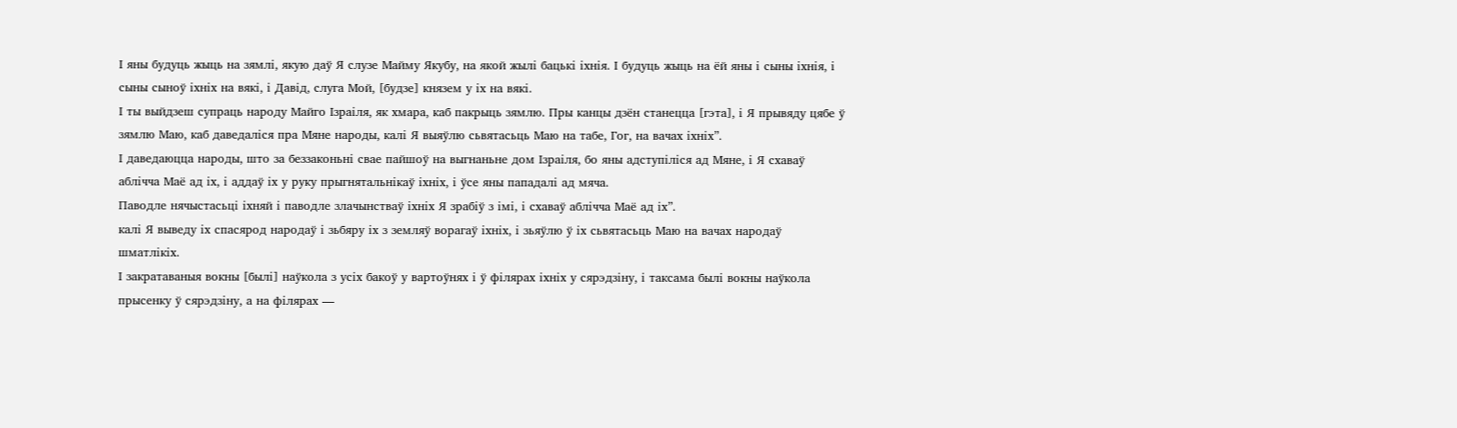І яны будуць жыць на зямлі, якую даў Я слузе Майму Якубу, на якой жылі бацькі іхнія. І будуць жыць на ёй яны і сыны іхнія, і сыны сыноў іхніх на вякі, і Давід, слуга Мой, [будзе] князем у іх на вякі.
І ты выйдзеш супраць народу Майго Ізраіля, як хмара, каб пакрыць зямлю. Пры канцы дзён станецца [гэта], і Я прывяду цябе ў зямлю Маю, каб даведаліся пра Мяне народы, калі Я выяўлю сьвятасьць Маю на табе, Гог, на вачах іхніх”.
І даведаюцца народы, што за беззаконьні свае пайшоў на выгнаньне дом Ізраіля, бо яны адступіліся ад Мяне, і Я схаваў аблічча Маё ад іх, і аддаў іх у руку прыгнятальнікаў іхніх, і ўсе яны пападалі ад мяча.
Паводле нячыстасьці іхняй і паводле злачынстваў іхніх Я зрабіў з імі, і схаваў аблічча Маё ад іх”.
калі Я выведу іх спасярод народаў і зьбяру іх з земляў ворагаў іхніх, і зьяўлю ў іх сьвятасьць Маю на вачах народаў шматлікіх.
І закратаваныя вокны [былі] наўкола з усіх бакоў у вартоўнях і ў філярах іхніх у сярэдзіну, і таксама былі вокны наўкола прысенку ў сярэдзіну, а на філярах —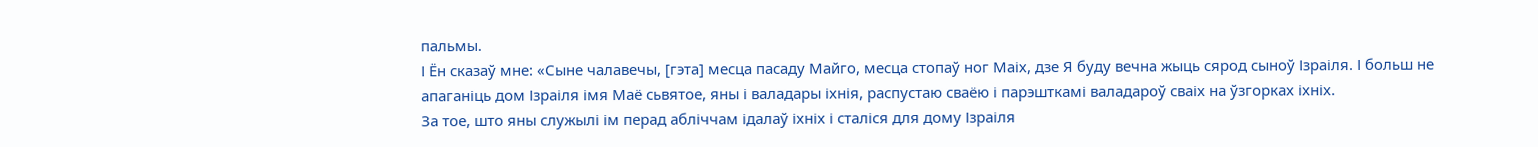пальмы.
І Ён сказаў мне: «Сыне чалавечы, [гэта] месца пасаду Майго, месца стопаў ног Маіх, дзе Я буду вечна жыць сярод сыноў Ізраіля. І больш не апаганіць дом Ізраіля імя Маё сьвятое, яны і валадары іхнія, распустаю сваёю і парэшткамі валадароў сваіх на ўзгорках іхніх.
За тое, што яны служылі ім перад абліччам ідалаў іхніх і сталіся для дому Ізраіля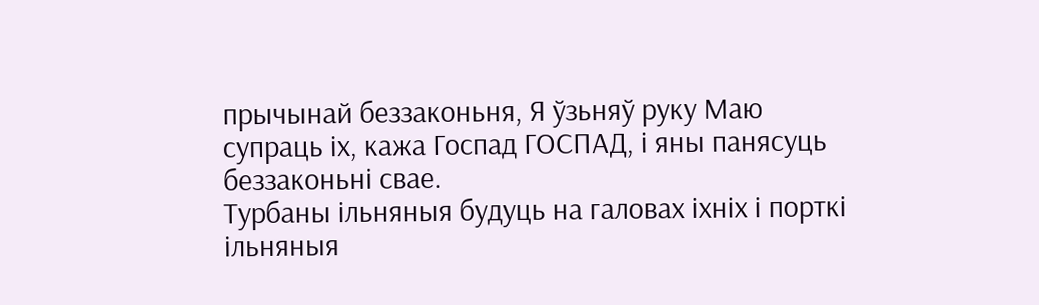прычынай беззаконьня, Я ўзьняў руку Маю супраць іх, кажа Госпад ГОСПАД, і яны панясуць беззаконьні свае.
Турбаны ільняныя будуць на галовах іхніх і порткі ільняныя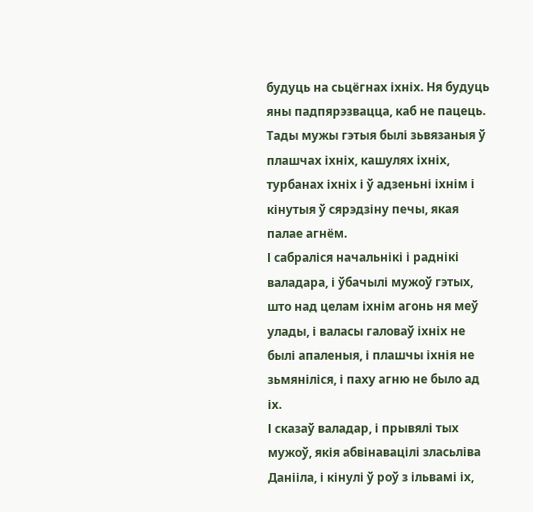будуць на сьцёгнах іхніх. Ня будуць яны падпярэзвацца, каб не пацець.
Тады мужы гэтыя былі зьвязаныя ў плашчах іхніх, кашулях іхніх, турбанах іхніх і ў адзеньні іхнім і кінутыя ў сярэдзіну печы, якая палае агнём.
І сабраліся начальнікі і раднікі валадара, і ўбачылі мужоў гэтых, што над целам іхнім агонь ня меў улады, і валасы галоваў іхніх не былі апаленыя, і плашчы іхнія не зьмяніліся, і паху агню не было ад іх.
І сказаў валадар, і прывялі тых мужоў, якія абвінавацілі зласьліва Данііла, і кінулі ў роў з ільвамі іх,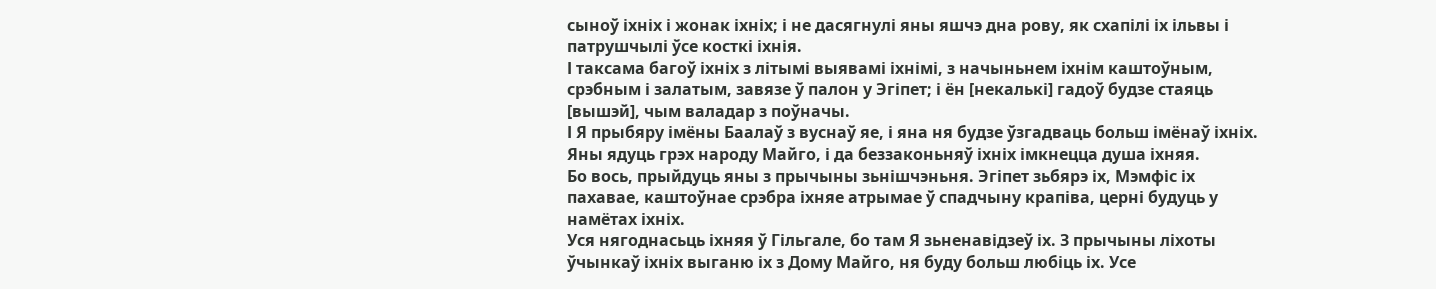сыноў іхніх і жонак іхніх; і не дасягнулі яны яшчэ дна рову, як схапілі іх ільвы і патрушчылі ўсе косткі іхнія.
І таксама багоў іхніх з літымі выявамі іхнімі, з начыньнем іхнім каштоўным, срэбным і залатым, завязе ў палон у Эгіпет; і ён [некалькі] гадоў будзе стаяць [вышэй], чым валадар з поўначы.
І Я прыбяру імёны Баалаў з вуснаў яе, і яна ня будзе ўзгадваць больш імёнаў іхніх.
Яны ядуць грэх народу Майго, і да беззаконьняў іхніх імкнецца душа іхняя.
Бо вось, прыйдуць яны з прычыны зьнішчэньня. Эгіпет зьбярэ іх, Мэмфіс іх пахавае, каштоўнае срэбра іхняе атрымае ў спадчыну крапіва, церні будуць у намётах іхніх.
Уся нягоднасьць іхняя ў Гільгале, бо там Я зьненавідзеў іх. З прычыны ліхоты ўчынкаў іхніх выганю іх з Дому Майго, ня буду больш любіць іх. Усе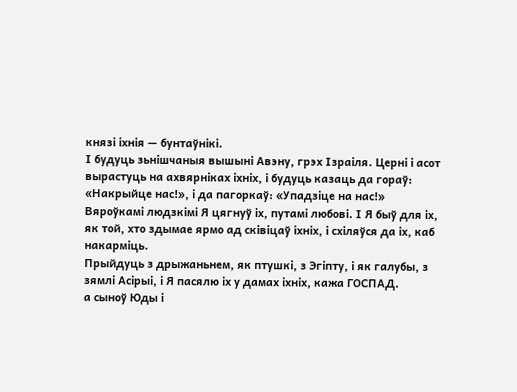князі іхнія — бунтаўнікі.
І будуць зьнішчаныя вышыні Авэну, грэх Ізраіля. Церні і асот вырастуць на ахвярніках іхніх, і будуць казаць да гораў: «Накрыйце нас!», і да пагоркаў: «Упадзіце на нас!»
Вяроўкамі людзкімі Я цягнуў іх, путамі любові. І Я быў для іх, як той, хто здымае ярмо ад сківіцаў іхніх, і схіляўся да іх, каб накарміць.
Прыйдуць з дрыжаньнем, як птушкі, з Эгіпту, і як галубы, з зямлі Асірыі, і Я пасялю іх у дамах іхніх, кажа ГОСПАД.
а сыноў Юды і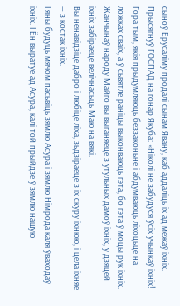сыноў Ерусаліму продалі сынам Явану, каб аддаліць іх ад межаў іхніх.
Прысягнуў ГОСПАД на гонар Якуба: «Ніколі не забудуся ўсіх учынкаў іхніх!
Гора тым, якія прыдумляюць беззаконьне і абдумваюць ліхоцьце на ложках сваіх, а ў сьвятле раніцы выконваюць гэта, бо гэта ў моцы рук іхніх.
Жанчынаў народу Майго вы выганяеце з утульных дамоў іхніх, у дзяцей іхніх забіраеце велічнасьць Маю на вякі.
Вы ненавідзіце дабро і любіце ліха, зьдзіраеце з іх скуру іхнюю, і цела іхняе — з костак іхніх.
І яны будуць мячом пасьвіць зямлю Асура і зямлю Німрода каля ўваходаў іхніх. І Ён выратуе ад Асура, калі той прыйдзе ў зямлю нашую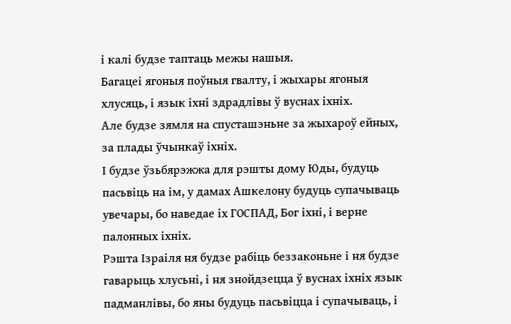і калі будзе таптаць межы нашыя.
Багацеі ягоныя поўныя гвалту, і жыхары ягоныя хлусяць, і язык іхні здрадлівы ў вуснах іхніх.
Але будзе зямля на спусташэньне за жыхароў ейных, за плады ўчынкаў іхніх.
І будзе ўзьбярэжжа для рэшты дому Юды, будуць пасьвіць на ім, у дамах Ашкелону будуць супачываць увечары, бо наведае іх ГОСПАД, Бог іхні, і верне палонных іхніх.
Рэшта Ізраіля ня будзе рабіць беззаконьне і ня будзе гаварыць хлусьні, і ня знойдзецца ў вуснах іхніх язык падманлівы, бо яны будуць пасьвіцца і супачываць, і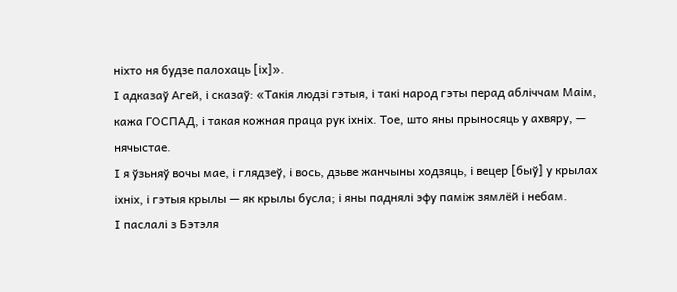ніхто ня будзе палохаць [іх]».
І адказаў Агей, і сказаў: «Такія людзі гэтыя, і такі народ гэты перад абліччам Маім, кажа ГОСПАД, і такая кожная праца рук іхніх. Тое, што яны прыносяць у ахвяру, — нячыстае.
І я ўзьняў вочы мае, і глядзеў, і вось, дзьве жанчыны ходзяць, і вецер [быў] у крылах іхніх, і гэтыя крылы — як крылы бусла; і яны паднялі эфу паміж зямлёй і небам.
І паслалі з Бэтэля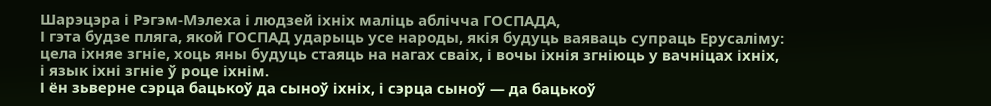Шарэцэра і Рэгэм-Мэлеха і людзей іхніх маліць аблічча ГОСПАДА,
І гэта будзе пляга, якой ГОСПАД ударыць усе народы, якія будуць ваяваць супраць Ерусаліму: цела іхняе згніе, хоць яны будуць стаяць на нагах сваіх, і вочы іхнія згніюць у вачніцах іхніх, і язык іхні згніе ў роце іхнім.
І ён зьверне сэрца бацькоў да сыноў іхніх, і сэрца сыноў — да бацькоў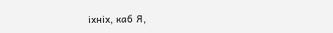іхніх, каб Я,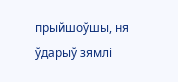прыйшоўшы, ня ўдарыў зямлі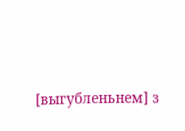[выгубленьнем] з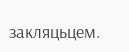закляцьцем.